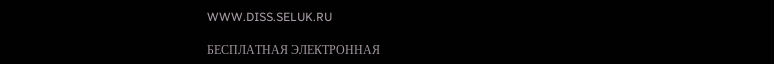WWW.DISS.SELUK.RU

БЕСПЛАТНАЯ ЭЛЕКТРОННАЯ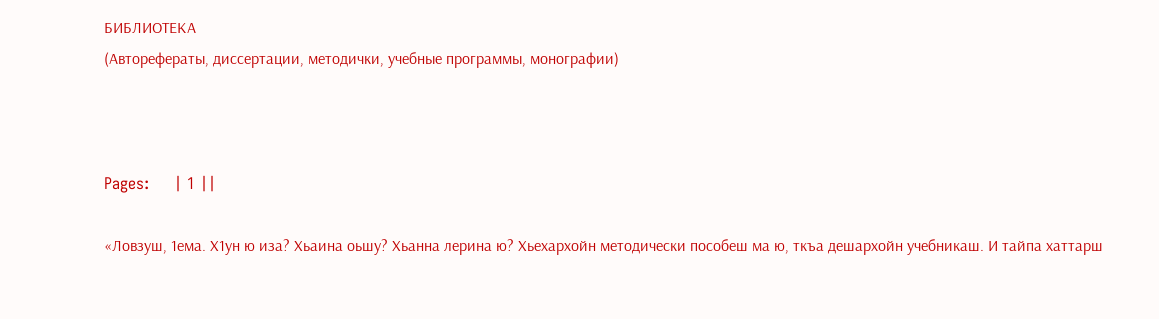БИБЛИОТЕКА
(Авторефераты, диссертации, методички, учебные программы, монографии)



Pages:     | 1 ||

«Ловзуш, 1ема. Х1ун ю иза? Хьаина оьшу? Хьанна лерина ю? Хьехархойн методически пособеш ма ю, ткъа дешархойн учебникаш. И тайпа хаттарш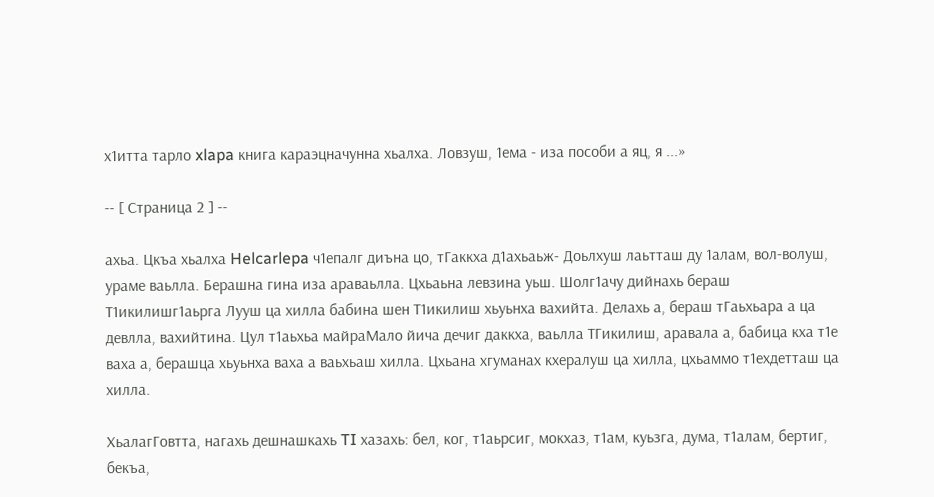х1итта тарло xlapa книга караэцначунна хьалха. Ловзуш, 1ема - иза пособи а яц, я ...»

-- [ Страница 2 ] --

ахьа. Цкъа хьалха Helcarlepa ч1епалг диъна цо, тГаккха д1ахьаьж- Доьлхуш лаьтташ ду 1алам, вол-волуш, ураме ваьлла. Берашна гина иза араваьлла. Цхьаьна левзина уьш. Шолг1ачу дийнахь бераш Т1икилишг1аьрга Лууш ца хилла бабина шен Т1икилиш хьуьнха вахийта. Делахь а, бераш тГаьхьара а ца девлла, вахийтина. Цул т1аьхьа майраМало йича дечиг даккха, ваьлла ТГикилиш, аравала а, бабица кха т1е ваха а, берашца хьуьнха ваха а ваьхьаш хилла. Цхьана хгуманах кхералуш ца хилла, цхьаммо т1ехдетташ ца хилла.

ХьалагГовтта, нагахь дешнашкахь TI хазахь: бел, ког, т1аьрсиг, мокхаз, т1ам, куьзга, дума, т1алам, бертиг, бекъа,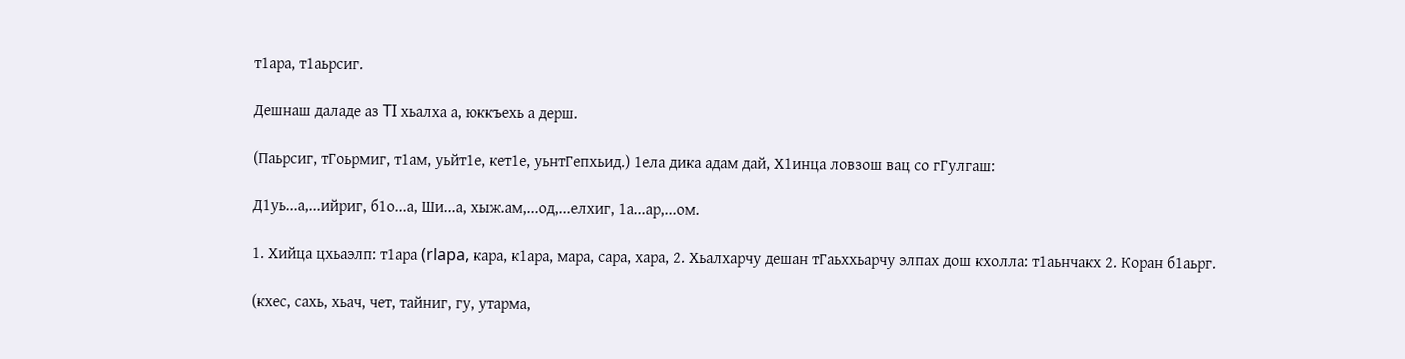т1ара, т1аьрсиг.

Дешнаш даладе аз TI хьалха а, юккъехь а дерш.

(Паьрсиг, тГоьрмиг, т1ам, уьйт1е, кет1е, уьнтГепхьид.) 1ела дика адам дай, Х1инца ловзош вац со гГулгаш:

Д1уь...а,...ийриг, б1о...а, Ши...а, хыж.ам,...од,...елхиг, 1а...ар,...ом.

1. Хийца цхьаэлп: т1ара (rlapa, кара, к1ара, мара, сара, хара, 2. Хьалхарчу дешан тГаьххьарчу элпах дош кхолла: т1аьнчакх 2. Коран б1аьрг.

(кхес, сахь, хьач, чет, тайниг, гу, утарма,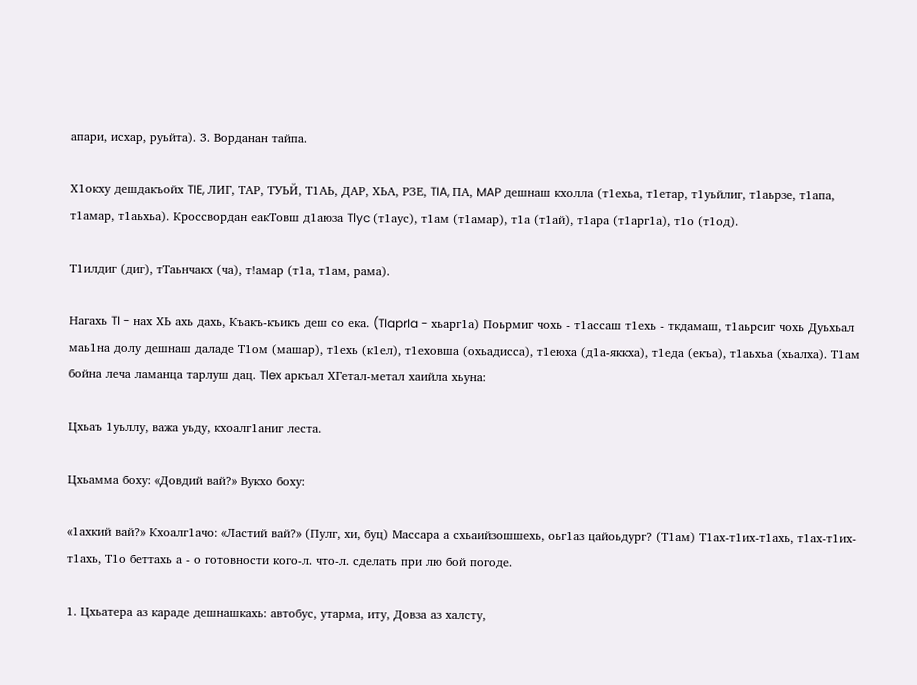апари, исхар, руьйта). 3. Ворданан тайпа.

Х1окху дешдакъойх TIE, ЛИГ, ТАР, ТУЬЙ, Т1АЬ, ДАР, ХЬА, РЗЕ, TIA, ПА, MAP дешнаш кхолла (т1ехьа, т1етар, т1уьйлиг, т1аьрзе, т1апа, т1амар, т1аьхьа). Кроссвордан еакТовш д1аюза Tlyc (т1аус), т1ам (т1амар), т1а (т1ай), т1ара (т1арг1а), т1о (т1од).

Т1илдиг (диг), тТаьнчакх (ча), т!амар (т1а, т1ам, рама).

Нагахь TI - нах ХЬ ахь дахь, Къакъ-къикъ деш со ека. (TIaprIa - хьарг1а) Поьрмиг чохь - т1ассаш т1ехь - ткдамаш, т1аьрсиг чохь Дуьхьал маь1на долу дешнаш даладе Т1ом (машар), т1ехь (к1ел), т1еховша (охьадисса), т1еюха (д1а-яккха), т1еда (екъа), т1аьхьа (хьалха). Т1ам бойна леча ламанца тарлуш дац. Tlex аркъал ХГетал-метал хаийла хьуна:

Цхьаъ 1уьллу, важа уьду, кхоалг1аниг леста.

Цхьамма боху: «Довдий вай?» Вукхо боху:

«1ахкий вай?» Кхоалг1ачо: «Ластий вай?» (Пулг, хи, буц) Массара а схьаийзошшехь, оьг1аз цайоьдург? (Т1ам) Т1ах-т1их-т1ахь, т1ах-т1их-т1ахь, Т1о беттахь а - о готовности кого-л. что-л. сделать при лю бой погоде.

1. Цхьатера аз караде дешнашкахь: автобус, утарма, иту, Довза аз халсту,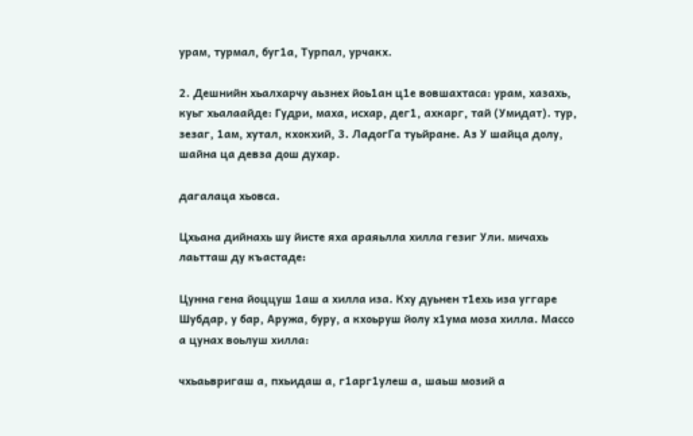урам, турмал, буг1а, Турпал, урчакх.

2. Дешнийн хьалхарчу аьзнех йоь1ан ц1е вовшахтаса: урам, хазахь, куьг хьалаайде: Гудри, маха, исхар, дег1, ахкарг, тай (Умидат). тур, зезаг, 1ам, хутал, кхокхий, 3. ЛадогГа туьйране. Аз У шайца долу, шайна ца девза дош духар.

дагалаца хьовса.

Цхьана дийнахь шу йисте яха араяьлла хилла гезиг Ули. мичахь лаьтташ ду къастаде:

Цунна гена йоццуш 1аш а хилла иза. Кху дуьнен т1ехь иза уггаре Шубдар, у бар, Аружа, буру, а кхоьруш йолу х1ума моза хилла. Массо а цунах воьлуш хилла:

чхьаьвригаш а, пхьидаш а, г1арг1улеш а, шаьш мозий а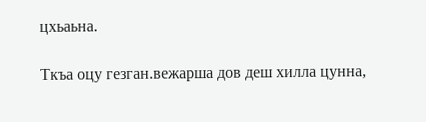цхьаьна.

Ткъа оцу гезган.вежарша дов деш хилла цунна,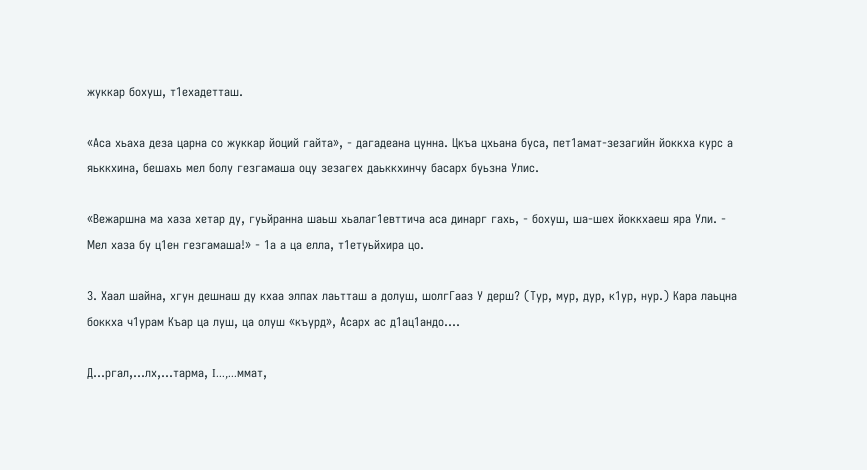жуккар бохуш, т1ехадетташ.

«Аса хьаха деза царна со жуккар йоций гайта», - дагадеана цунна. Цкъа цхьана буса, пет1амат-зезагийн йоккха курс а яьккхина, бешахь мел болу гезгамаша оцу зезагех даьккхинчу басарх буьзна Улис.

«Вежаршна ма хаза хетар ду, гуьйранна шаьш хьалаг1евттича аса динарг гахь, - бохуш, ша-шех йоккхаеш яра Ули. - Мел хаза бу ц1ен гезгамаша!» - 1а а ца елла, т1етуьйхира цо.

3. Хаал шайна, хгун дешнаш ду кхаа элпах лаьтташ а долуш, шолгГааз У дерш? (Тур, мур, дур, к1ур, нур.) Кара лаьцна боккха ч1урам Къар ца луш, ца олуш «къурд», Асарх ас д1ац1андо....

Д...ргал,...лх,...тарма, I...,...ммат,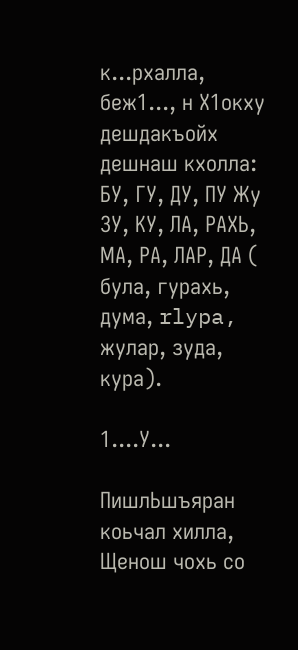к...рхалла, беж1..., н Х1окху дешдакъойх дешнаш кхолла: БУ, ГУ, ДУ, ПУ Жу ЗУ, КУ, ЛА, РАХЬ, МА, РА, ЛАР, ДА ( була, гурахь, дума, rlypa, жулар, зуда, кура).

1....У...

ПишлЬшъяран коьчал хилла, Щенош чохь со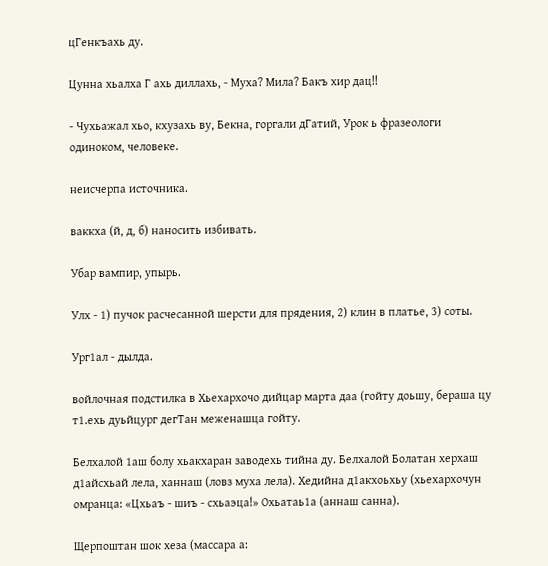цГенкъахь ду.

Цунна хьалха Г ахь диллахь, - Муха? Мила? Бакъ хир дац!!

- Чухьажал хьо, кхузахь ву, Бекна, горгали дГатий, Урок ь фразеологи одиноком, человеке.

неисчерпа источника.

ваккха (й, д, б) наносить избивать.

Убар вампир, упырь.

Улх - 1) пучок расчесанной шерсти для прядения, 2) клин в платье, 3) соты.

Ург1ал - дылда.

войлочная подстилка в Хьехархочо дийцар марта даа (гойту доьшу, бераша цу т1.ехь дуьйцург дегТан меженашца гойту.

Белхалой 1аш болу хьакхаран заводехь тийна ду. Белхалой Болатан херхаш д1айсхьай лела, ханнаш (ловз муха лела). Хедийна д1акхоьхьу (хьехархочун омранца: «Цхьаъ - шиъ - схьаэца!» Охьатаь1а (аннаш санна).

Щерпоштан шок хеза (массара а: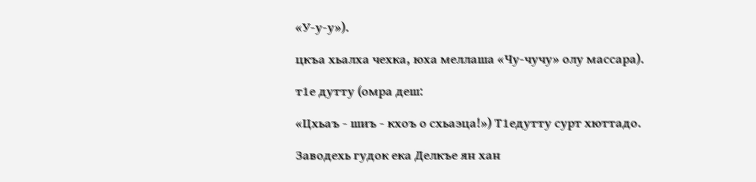«У-у-у»).

цкъа хьалха чехка, юха меллаша «Чу-чучу» олу массара).

т1е дутту (омра деш:

«Цхьаъ - шиъ - кхоъ о схьаэца!») Т1едутту сурт хюттадо.

Заводехь гудок ека Делкъе ян хан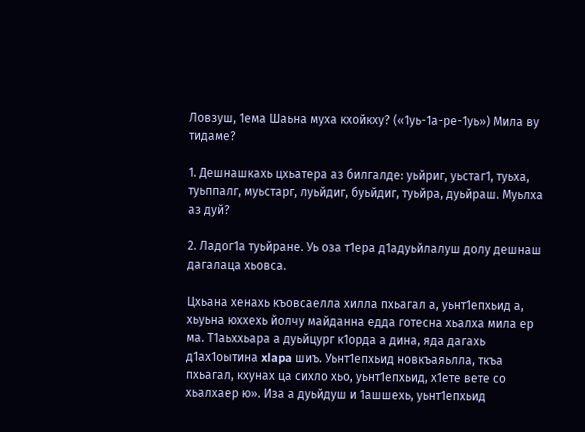Ловзуш, 1ема Шаьна муха кхойкху? («1уь-1а-ре-1уь») Мила ву тидаме?

1. Дешнашкахь цхьатера аз билгалде: уьйриг, уьстаг1, туьха, туьппалг, муьстарг, луьйдиг, буьйдиг, туьйра, дуьйраш. Муьлха аз дуй?

2. Ладог1а туьйране. Уь оза т1ера д1адуьйлалуш долу дешнаш дагалаца хьовса.

Цхьана хенахь къовсаелла хилла пхьагал а, уьнт1епхьид а, хьуьна юххехь йолчу майданна едда готесна хьалха мила ер ма. Т1аьххьара а дуьйцург к1орда а дина, яда дагахь д1ах1оытина xlapa шиъ. Уьнт1епхьид новкъаяьлла, ткъа пхьагал, кхунах ца сихло хьо, уьнт1епхьид, х1ете вете со хьалхаер ю». Иза а дуьйдуш и 1ашшехь, уьнт1епхьид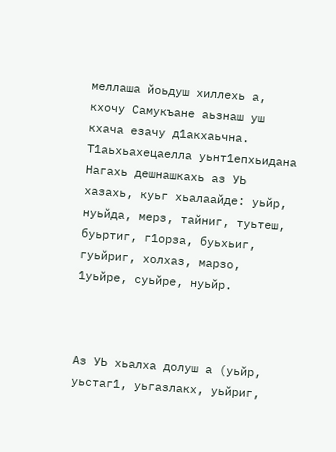меллаша йоьдуш хиллехь а, кхочу Самукъане аьзнаш уш кхача езачу д1акхаьчна. Т1аьхьахецаелла уьнт1епхьидана Нагахь дешнашкахь аз УЬ хазахь, куьг хьалаайде: уьйр, нуьйда, мерз, тайниг, туьтеш, буьртиг, г1орза, буьхьиг, гуьйриг, холхаз, марзо, 1уьйре, суьйре, нуьйр.



Аз УЬ хьалха долуш а (уьйр, уьстаг1, уьгазлакх, уьйриг,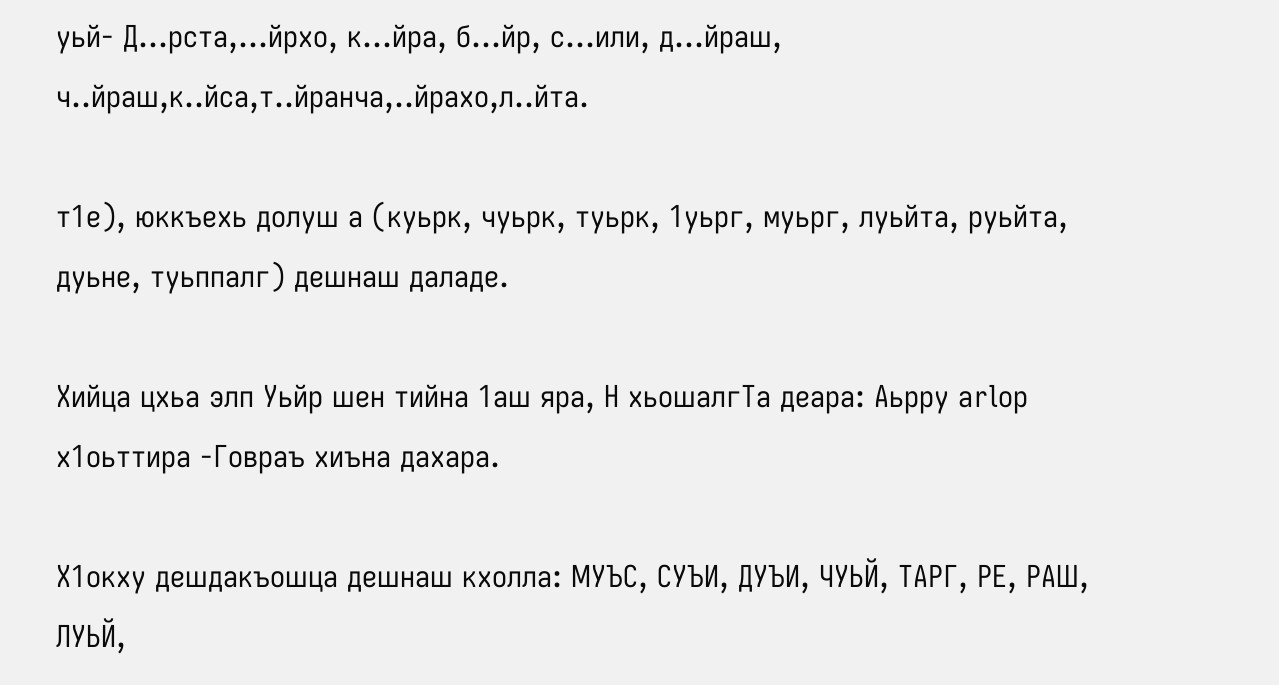уьй- Д...рста,...йрхо, к...йра, б...йр, с...или, д...йраш, ч..йраш,к..йса,т..йранча,..йрахо,л..йта.

т1е), юккъехь долуш а (куьрк, чуьрк, туьрк, 1уьрг, муьрг, луьйта, руьйта, дуьне, туьппалг) дешнаш даладе.

Хийца цхьа элп Уьйр шен тийна 1аш яра, Н хьошалгТа деара: Аьрру arlop х1оьттира -Говраъ хиъна дахара.

Х1окху дешдакъошца дешнаш кхолла: МУЪС, СУЪИ, ДУЪИ, ЧУЬЙ, ТАРГ, РЕ, РАШ, ЛУЬЙ,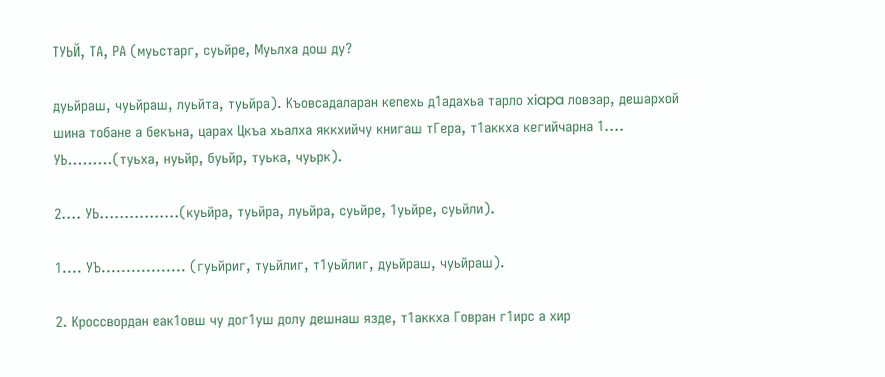ТУЬЙ, ТА, РА (муьстарг, суьйре, Муьлха дош ду?

дуьйраш, чуьйраш, луьйта, туьйра). Къовсадаларан кепехь д1адахьа тарло xiapa ловзар, дешархой шина тобане а бекъна, царах Цкъа хьалха яккхийчу книгаш тГера, т1аккха кегийчарна 1.... УЬ.........(туьха, нуьйр, буьйр, туька, чуьрк).

2.... УЬ................(куьйра, туьйра, луьйра, суьйре, 1уьйре, суьйли).

1.... УЪ................. (гуьйриг, туьйлиг, т1уьйлиг, дуьйраш, чуьйраш).

2. Кроссвордан еак1овш чу дог1уш долу дешнаш язде, т1аккха Говран г1ирс а хир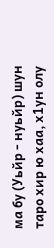ма бу (Уьйр - нуьйр) шун таро хир ю хаа, х1ун олу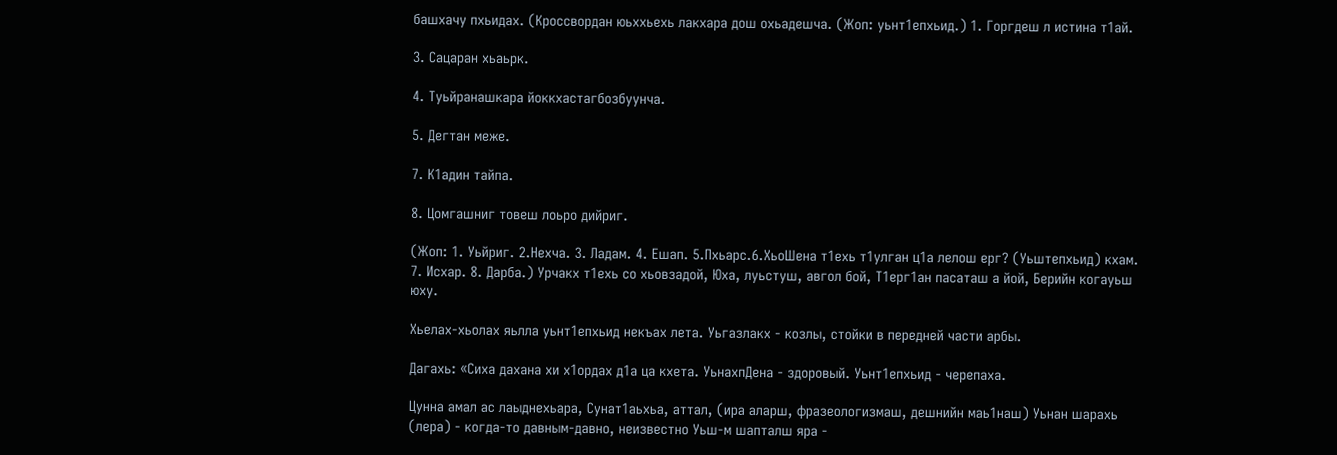башхачу пхьидах. (Кроссвордан юьххьехь лакхара дош охьадешча. (Жоп: уьнт1епхьид.) 1. Горгдеш л истина т1ай.

3. Сацаран хьаьрк.

4. Туьйранашкара йоккхастагбозбуунча.

5. Дегтан меже.

7. К1адин тайпа.

8. Цомгашниг товеш лоьро дийриг.

(Жоп: 1. Уьйриг. 2.Нехча. 3. Ладам. 4. Ешап. 5.Пхьарс.6.ХьоШена т1ехь т1улган ц1а лелош ерг? (Уьштепхьид) кхам. 7. Исхар. 8. Дарба.) Урчакх т1ехь со хьовзадой, Юха, луьстуш, авгол бой, Т1ерг1ан пасаташ а йой, Берийн когауьш юху.

Хьелах-хьолах яьлла уьнт1епхьид некъах лета. Уьгазлакх - козлы, стойки в передней части арбы.

Дагахь: «Сиха дахана хи х1ордах д1а ца кхета. УьнахпДена - здоровый. Уьнт1епхьид - черепаха.

Цунна амал ас лаыднехьара, Сунат1аьхьа, аттал, (ира аларш, фразеологизмаш, дешнийн маь1наш) Уьнан шарахь (лера) - когда-то давным-давно, неизвестно Уьш-м шапталш яра -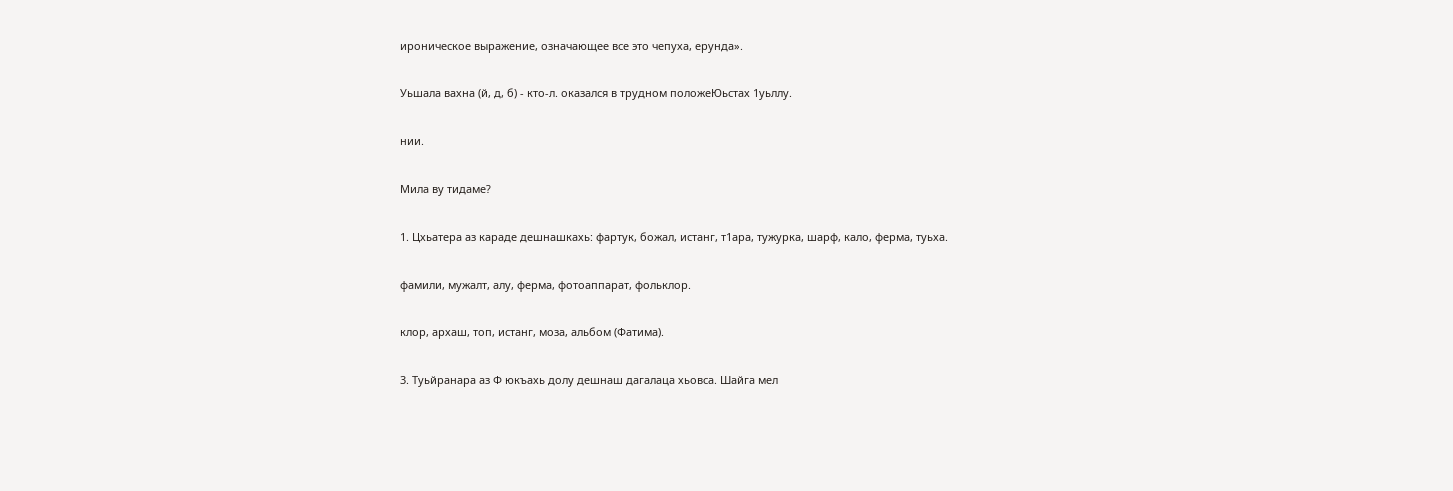ироническое выражение, означающее все это чепуха, ерунда».

Уьшала вахна (й, д, б) - кто-л. оказался в трудном положеЮьстах 1уьллу.

нии.

Мила ву тидаме?

1. Цхьатера аз караде дешнашкахь: фартук, божал, истанг, т1ара, тужурка, шарф, кало, ферма, туьха.

фамили, мужалт, алу, ферма, фотоаппарат, фольклор.

клор, архаш, топ, истанг, моза, альбом (Фатима).

3. Туьйранара аз Ф юкъахь долу дешнаш дагалаца хьовса. Шайга мел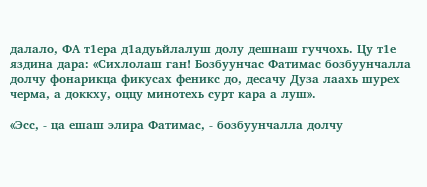далало, ФА т1ера д1адуьйлалуш долу дешнаш гуччохь. Цу т1е яздина дара: «Сихлолаш ган! Бозбуунчас Фатимас бозбуунчалла долчу фонарикца фикусах феникс до, десачу Дуза лаахь шурех черма, а доккху, оццу минотехь сурт кара а луш».

«Эсс, - ца ешаш элира Фатимас, - бозбуунчалла долчу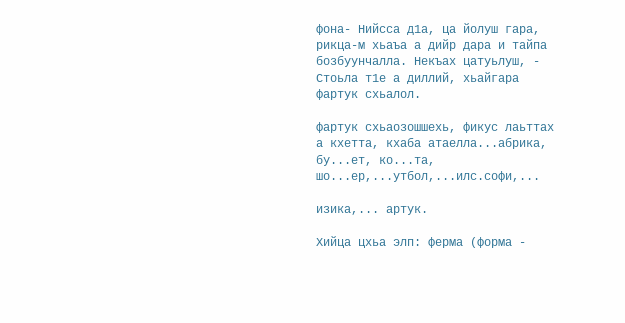фона- Нийсса д1а, ца йолуш гара, рикца-м хьаъа а дийр дара и тайпа бозбуунчалла. Некъах цатуьлуш, - Стоьла т1е а диллий, хьайгара фартук схьалол.

фартук схьаозошшехь, фикус лаьттах а кхетта, кхаба атаелла...абрика, бу...ет, ко...та, шо...ер,...утбол,...илс.софи,...

изика,... артук.

Хийца цхьа элп: ферма (форма -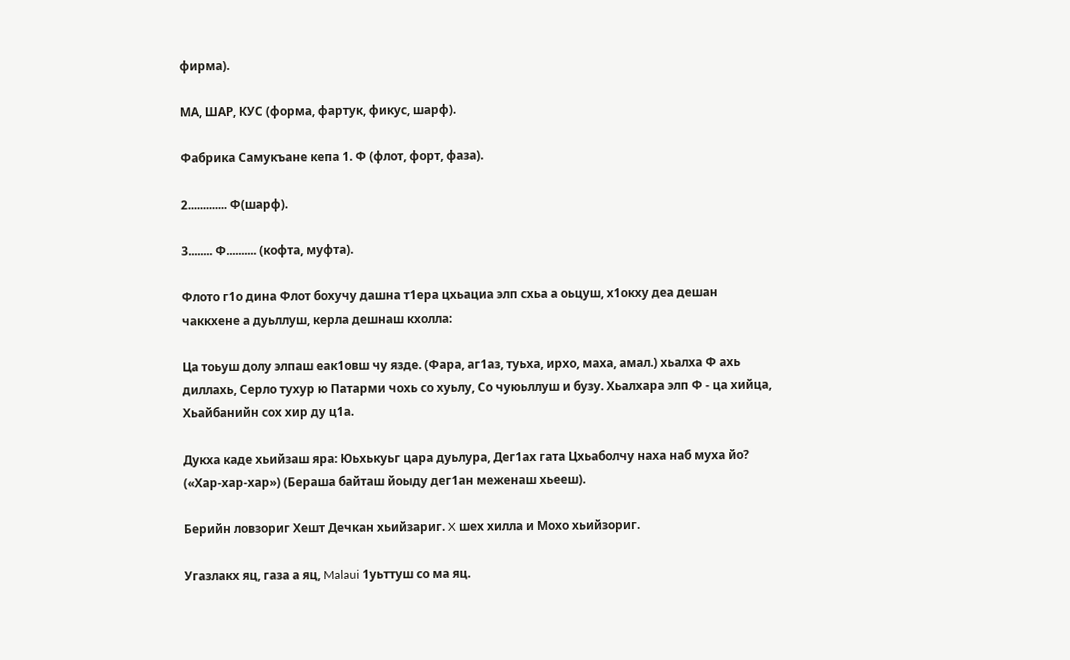фирма).

МА, ШАР, КУС (форма, фартук, фикус, шарф).

Фабрика Самукъане кепа 1. Ф (флот, форт, фаза).

2............. Ф(шарф).

3........ Ф.......... (кофта, муфта).

Флото г1о дина Флот бохучу дашна т1ера цхьациа элп схьа а оьцуш, х1окху деа дешан чаккхене а дуьллуш, керла дешнаш кхолла:

Ца тоьуш долу элпаш еак1овш чу язде. (Фара, аг1аз, туьха, ирхо, маха, амал.) хьалха Ф ахь диллахь, Серло тухур ю Патарми чохь со хуьлу, Со чуюьллуш и бузу. Хьалхара элп Ф - ца хийца, Хьайбанийн сох хир ду ц1а.

Дукха каде хьийзаш яра: Юьхькуьг цара дуьлура, Дег1ах гата Цхьаболчу наха наб муха йо? («Хар-хар-хар») (Бераша байташ йоыду дег1ан меженаш хьееш).

Берийн ловзориг Хешт Дечкан хьийзариг. X шех хилла и Мохо хьийзориг.

Угазлакх яц, газа а яц, Malaui 1уьттуш со ма яц.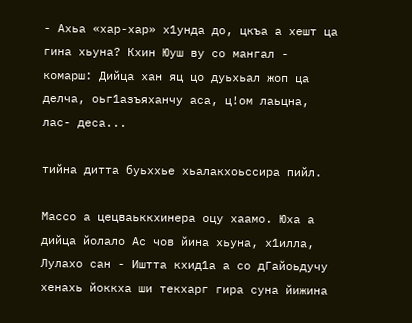- Ахьа «хар-хар» х1унда до, цкъа а хешт ца гина хьуна? Кхин Юуш ву со мангал - комарш: Дийца хан яц цо дуьхьал жоп ца делча, оьг1азъяханчу аса, ц!ом лаьцна, лас- деса...

тийна дитта буьххье хьалакхоьссира пийл.

Массо а цецваьккхинера оцу хаамо. Юха а дийца йолало Ас чов йина хьуна, х1илла, Лулахо сан - Иштта кхид1а а со дГайоьдучу хенахь йоккха ши текхарг гира суна йижина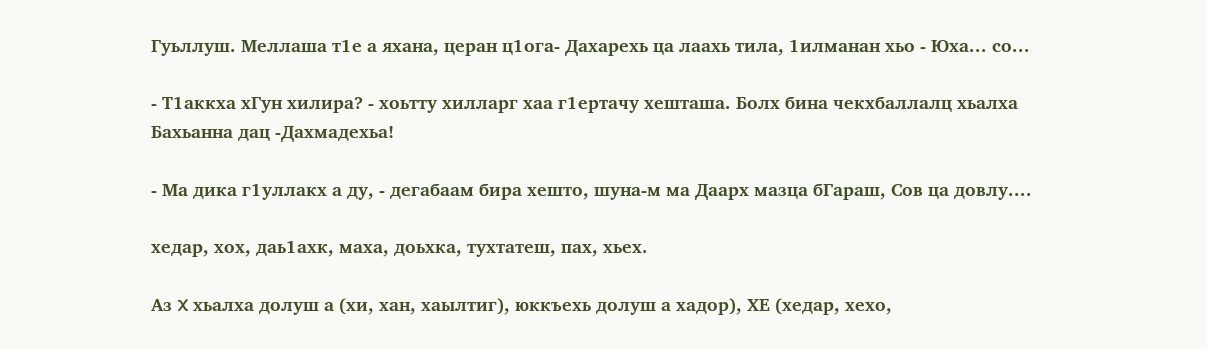Гуьллуш. Меллаша т1е а яхана, церан ц1ога- Дахарехь ца лаахь тила, 1илманан хьо - Юха... со...

- Т1аккха хГун хилира? - хоьтту хилларг хаа г1ертачу хешташа. Болх бина чекхбаллалц хьалха Бахьанна дац -Дахмадехьа!

- Ма дика г1уллакх а ду, - дегабаам бира хешто, шуна-м ма Даарх мазца бГараш, Сов ца довлу....

хедар, хох, даь1ахк, маха, доьхка, тухтатеш, пах, хьех.

Аз X хьалха долуш а (хи, хан, хаылтиг), юккъехь долуш а хадор), ХЕ (хедар, хехо,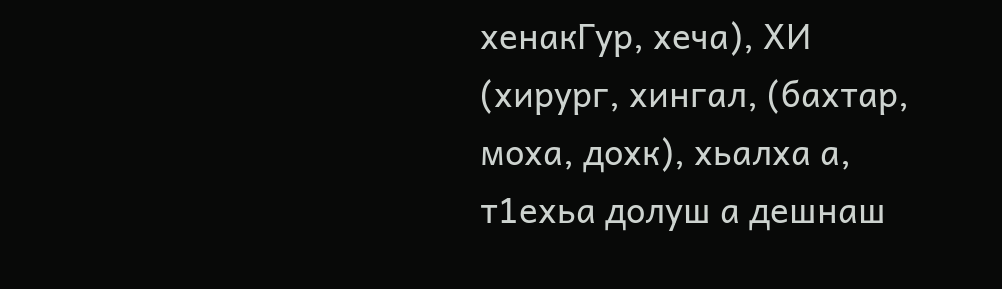хенакГур, хеча), ХИ (хирург, хингал, (бахтар, моха, дохк), хьалха а, т1ехьа долуш а дешнаш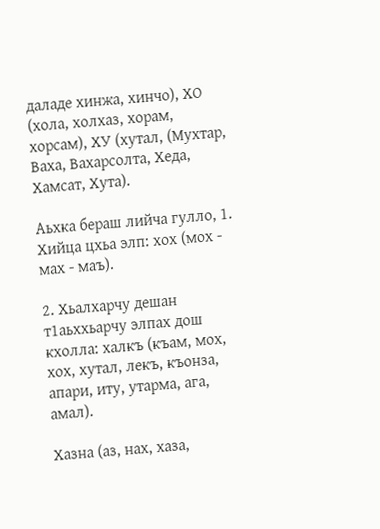даладе хинжа, хинчо), ХО (хола, холхаз, хорам, хорсам), ХУ (хутал, (Мухтар, Ваха, Вахарсолта, Хеда, Хамсат, Хута).

Аьхка бераш лийча гулло, 1. Хийца цхьа элп: хох (мох - мах - маъ).

2. Хьалхарчу дешан т1аьххьарчу элпах дош кхолла: халкъ (къам, мох, хох, хутал, лекъ, къонза, апари, иту, утарма, ага, амал).

Хазна (аз, нах, хаза,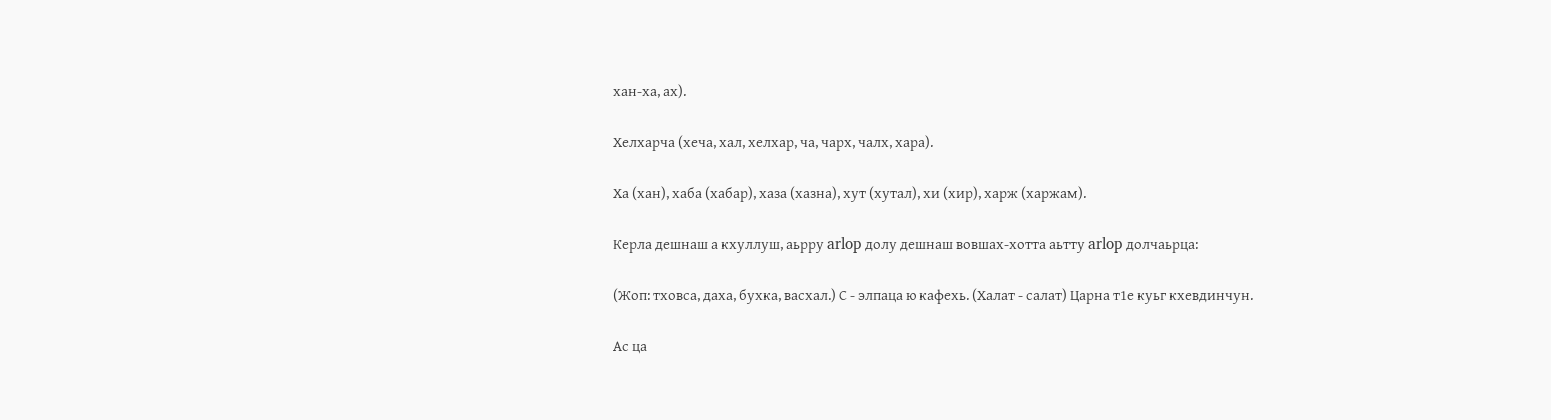хан-ха, ах).

Хелхарча (хеча, хал, хелхар, ча, чарх, чалх, хара).

Ха (хан), хаба (хабар), хаза (хазна), хут (хутал), хи (хир), харж (харжам).

Керла дешнаш а кхуллуш, аьрру arlop долу дешнаш вовшах-хотта аьтту arlop долчаьрца:

(Жоп: тховса, даха, бухка, васхал.) С - элпаца ю кафехь. (Халат - салат) Царна т1е куьг кхевдинчун.

Ас ца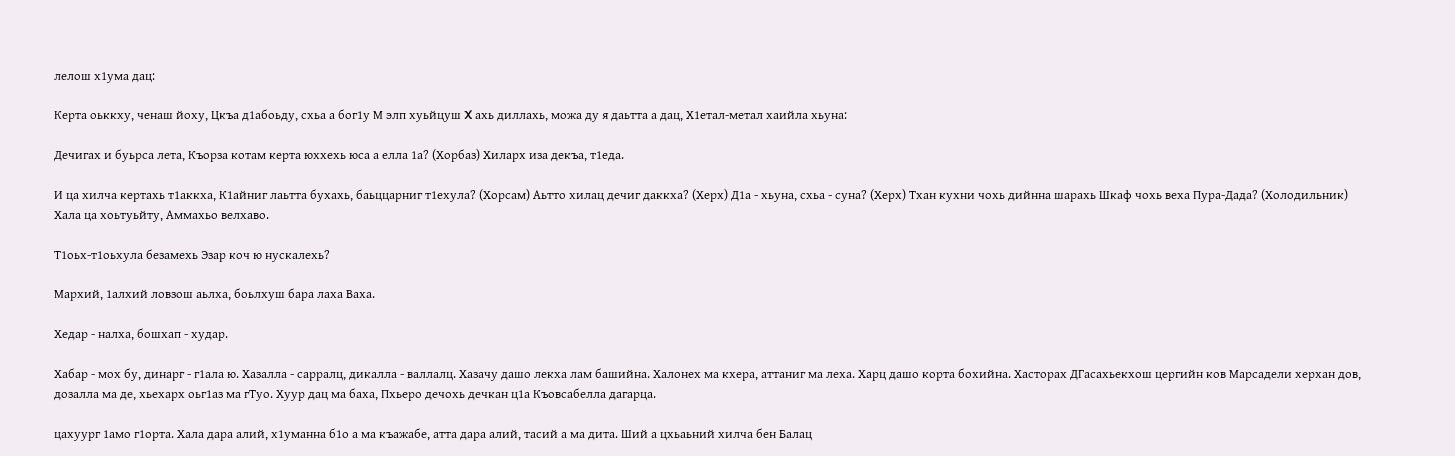лелош х1ума дац:

Керта оьккху, ченаш йоху, Цкъа д1абоьду, схьа а бог1у М элп хуьйцуш X ахь диллахь, можа ду я даьтта а дац, Х1етал-метал хаийла хьуна:

Дечигах и буьрса лета, Къорза котам керта юххехь юса а елла 1а? (Хорбаз) Хиларх иза декъа, т1еда.

И ца хилча кертахь т1аккха, К1айниг лаьтта бухахь, баьццарниг т1ехула? (Хорсам) Аьтто хилац дечиг даккха? (Херх) Д1а - хьуна, схьа - суна? (Херх) Тхан кухни чохь дийнна шарахь Шкаф чохь веха Пура-Дада? (Холодильник) Хала ца хоьтуьйту, Аммахьо велхаво.

Т1оьх-т1оьхула безамехь Эзар коч ю нускалехь?

Мархий, 1алхий ловзош аьлха, боьлхуш бара лаха Ваха.

Хедар - налха, бошхап - худар.

Хабар - мох бу, динарг - г1ала ю. Хазалла - сарралц, дикалла - валлалц. Хазачу дашо лекха лам башийна. Халонех ма кхера, аттаниг ма леха. Харц дашо корта бохийна. Хасторах ДГасахьекхош цергийн ков Марсадели херхан дов, дозалла ма де, хьехарх оьг1аз ма гТуо. Хуур дац ма баха, Пхьеро дечохь дечкан ц1а Къовсабелла дагарца.

цахуург 1амо г1орта. Хала дара алий, х1уманна б1о а ма къажабе, атта дара алий, тасий а ма дита. Ший а цхьаьний хилча бен Балац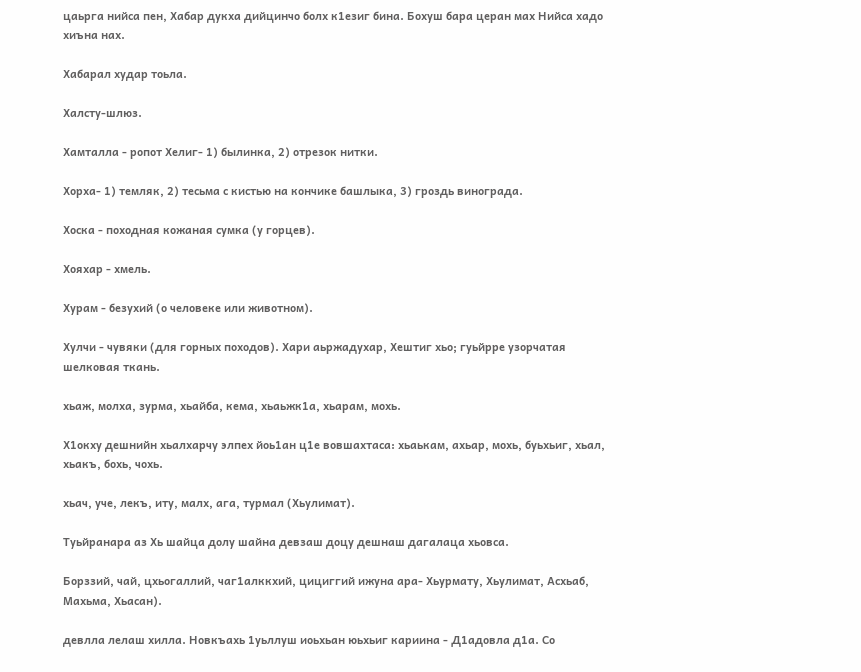цаьрга нийса пен, Хабар дукха дийцинчо болх к1езиг бина. Бохуш бара церан мах Нийса хадо хиъна нах.

Хабарал худар тоьла.

Халсту-шлюз.

Хамталла - ропот Хелиг- 1) былинка, 2) отрезок нитки.

Хорха- 1) темляк, 2) тесьма с кистью на кончике башлыка, 3) гроздь винограда.

Хоска - походная кожаная сумка (у горцев).

Хояхар - хмель.

Хурам - безухий (о человеке или животном).

Хулчи - чувяки (для горных походов). Хари аьржадухар, Хештиг хьо; гуьйрре узорчатая шелковая ткань.

хьаж, молха, зурма, хьайба, кема, хьаьжк1а, хьарам, мохь.

Х1окху дешнийн хьалхарчу элпех йоь1ан ц1е вовшахтаса: хьаькам, ахьар, мохь, буьхьиг, хьал, хьакъ, бохь, чохь.

хьач, уче, лекъ, иту, малх, ага, турмал (Хьулимат).

Туьйранара аз Хь шайца долу шайна девзаш доцу дешнаш дагалаца хьовса.

Борззий, чай, цхьогаллий, чаг1алккхий, цициггий ижуна ара- Хьурмату, Хьулимат, Асхьаб, Махьма, Хьасан).

девлла лелаш хилла. Новкъахь 1уьллуш иоьхьан юьхьиг кариина - Д1адовла д1а. Со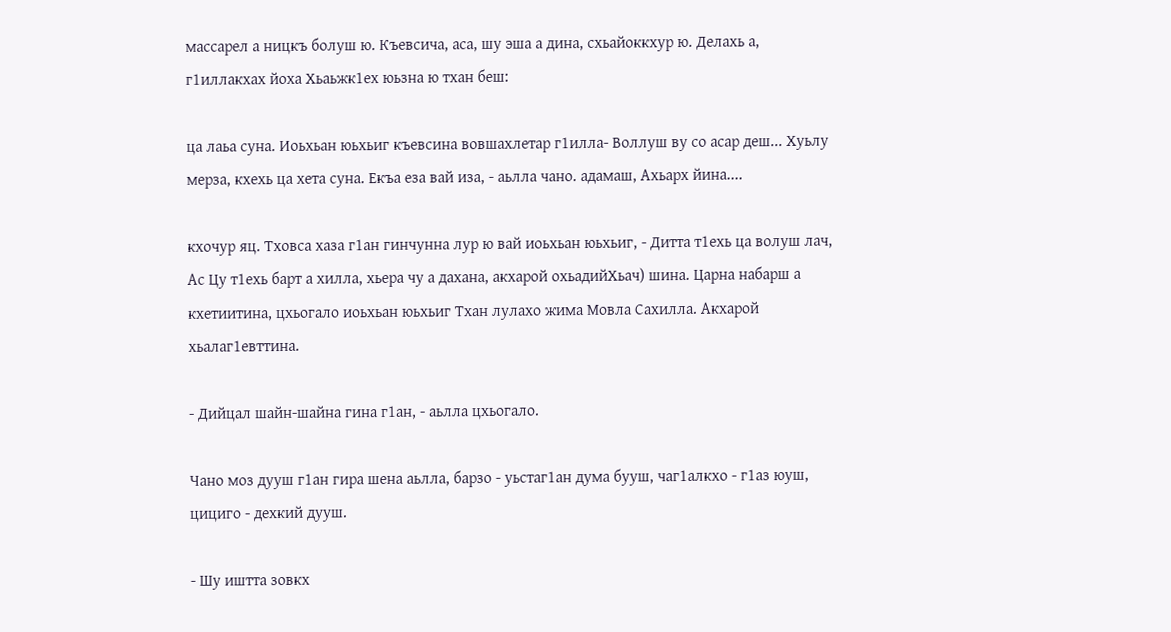массарел а ницкъ болуш ю. Къевсича, аса, шу эша а дина, схьайоккхур ю. Делахь а, г1иллакхах йоха Хьаьжк1ех юьзна ю тхан беш:

ца лаьа суна. Иоьхьан юьхьиг къевсина вовшахлетар г1илла- Воллуш ву со асар деш... Хуьлу мерза, кхехь ца хета суна. Екъа еза вай иза, - аьлла чано. адамаш, Ахьарх йина....

кхочур яц. Тховса хаза г1ан гинчунна лур ю вай иоьхьан юьхьиг, - Дитта т1ехь ца волуш лач, Ас Цу т1ехь барт а хилла, хьера чу а дахана, акхарой охьадийХьач) шина. Царна набарш а кхетиитина, цхьогало иоьхьан юьхьиг Тхан лулахо жима Мовла Сахилла. Акхарой хьалаг1евттина.

- Дийцал шайн-шайна гина г1ан, - аьлла цхьогало.

Чано моз дууш г1ан гира шена аьлла, барзо - уьстаг1ан дума бууш, чаг1алкхо - г1аз юуш, цициго - дехкий дууш.

- Шу иштта зовкх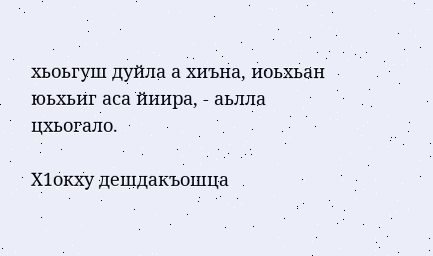хьоьгуш дуйла а хиъна, иоьхьан юьхьиг аса йиира, - аьлла цхьогало.

Х1окху дешдакъошца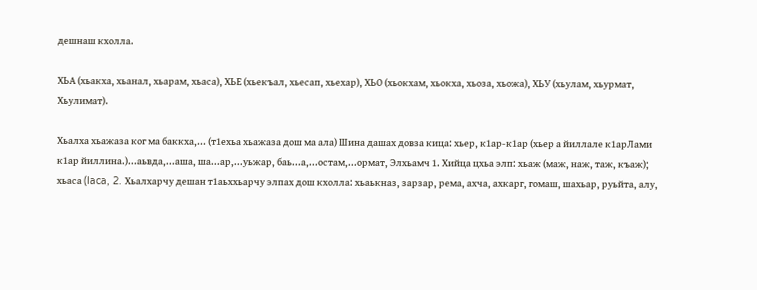дешнаш кхолла.

ХЬА (хьакха, хьанал, хьарам, хьаса), ХЬЕ (хьекъал, хьесап, хьехар), ХЬО (хьокхам, хьокха, хьоза, хьожа), ХЬУ (хьулам, хьурмат, Хьулимат).

Хьалха хьажаза ког ма баккха,... (т1ехьа хьажаза дош ма ала) Шина дашах довза кица: хьер, к1ар-к1ар (хьер а йиллале к1арЛами к1ар йиллина.)...аьвда,...аша, ша...ар,...уьжар, баь...а,...остам,...ормат, Элхьамч 1. Хийца цхьа элп: хьаж (маж, наж, таж, къаж); хьаса (Iaca, 2. Хьалхарчу дешан т1аьххьарчу элпах дош кхолла: хьаькназ, зарзар, рема, ахча, ахкарг, гомаш, шахьар, руьйта, алу,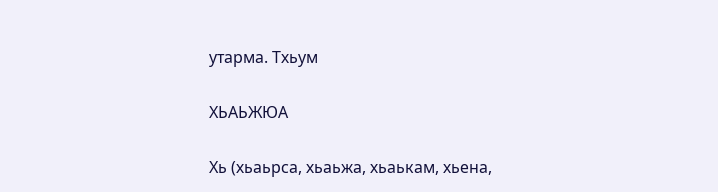утарма. Тхьум

ХЬАЬЖЮА

Хь (хьаьрса, хьаьжа, хьаькам, хьена,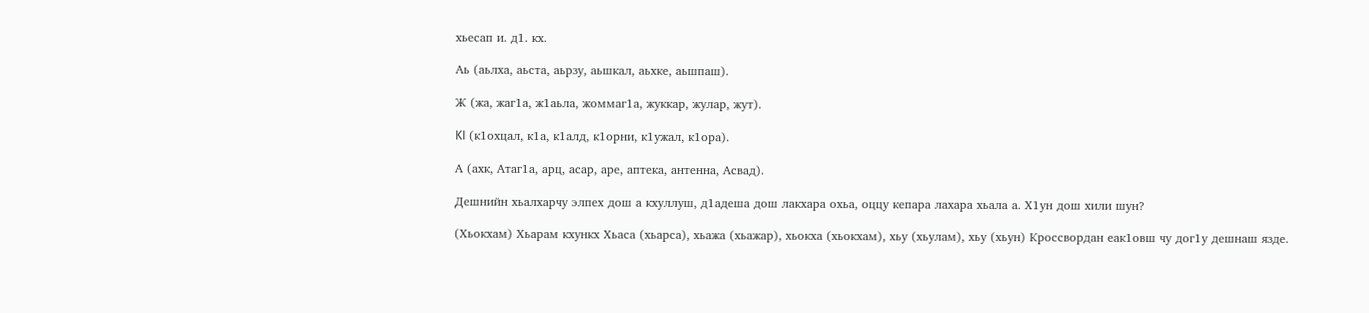хьесап и. д1. кх.

Аь (аьлха, аьста, аьрзу, аьшкал, аьхке, аьшпаш).

Ж (жа, жаг1а, ж1аьла, жоммаг1а, жуккар, жулар, жут).

KI (к1охцал, к1а, к1алд, к1орни, к1ужал, к1ора).

А (ахк, Атаг1а, арц, асар, аре, аптека, антенна, Асвад).

Дешнийн хьалхарчу элпех дош а кхуллуш, д1адеша дош лакхара охьа, оццу кепара лахара хьала а. Х1ун дош хили шун?

(Хьокхам) Хьарам кхункх Хьаса (хьарса), хьажа (хьажар), хьокха (хьокхам), хьу (хьулам), хьу (хьун) Кроссвордан еак1овш чу дог1у дешнаш язде.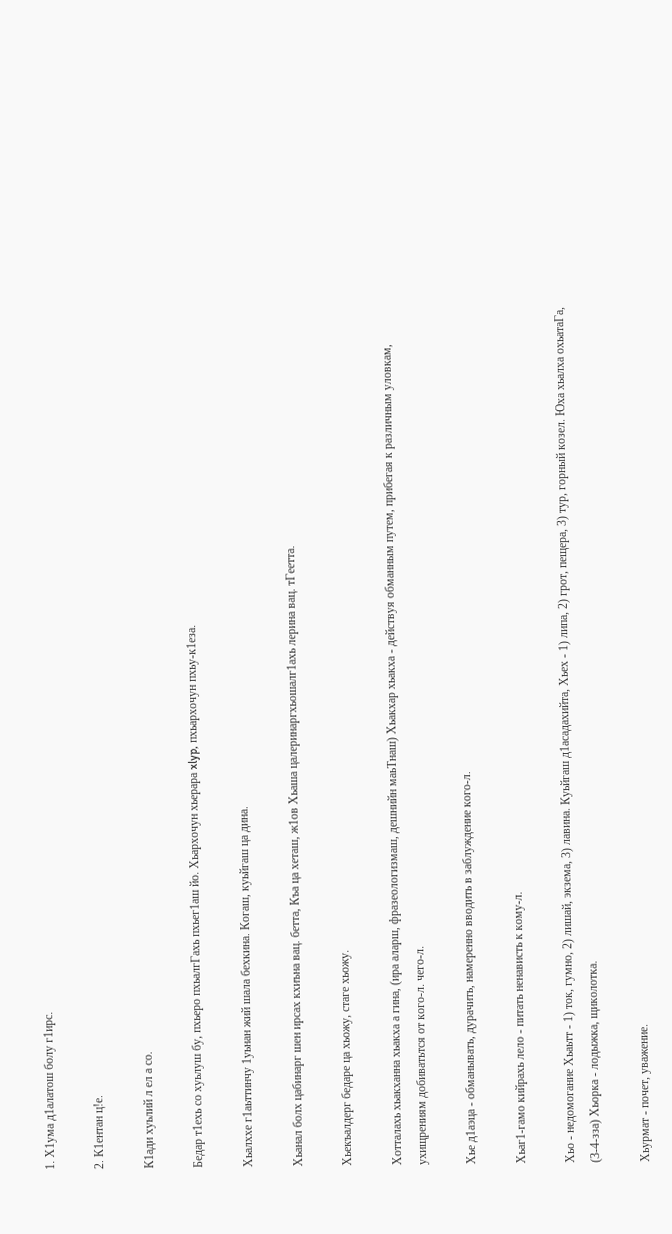1. Х1ума д1алатош болу г1ирс.

2. К1ентан ц!е.

К1ади хуьлий л ел а со.

Бедар т1ехь со хуьлуш бу, пхьеро пхьалгГахь пхьег1аш йо. Хьархочун хьерара xlyp, пхьархочун пхьу-к1еза.

Хьалххе г1аьттинчу 1уьнан жий шала бехкина. Когаш, куьйгаш ца дина.

Хьанал болх цабинарг шен ирсах кхиъна вац. бетта, Къа ца хеташ, ж1ов Хьаша цалеринаргхьошалг1ахь лерина вац. тГеетта.

Хьекъалдерг бедаре ца хьожу, стаге хьожу.

Хотталахь хьакханна хьакха а гина, (ира аларш, фразеологизмаш, дешнийн маьТнаш) Хьакхар хьакха - действуя обманным путем, прибегая к различным уловкам, ухищрениям добиватьтся от кого-л. чего-л.

Хье д1аэца - обманывать, дурачить, намеренно вводить в заблуждение кого-л.

Хьаг1-гамо кийрахь лело - питать ненависть к кому-л.

Хьо - недомогание Хьаьтт - 1) ток, гумно, 2) лишай, экзема, 3) лавина. Куьйгаш д1асадахийта, Хьех - 1) липа, 2) грот, пещера, 3) тур, горный козел. Юха хьалха охьатаГа, (3-4-зза) Хьорка - лодыжка, щиколотка.

Хьурмат - почет, уважение.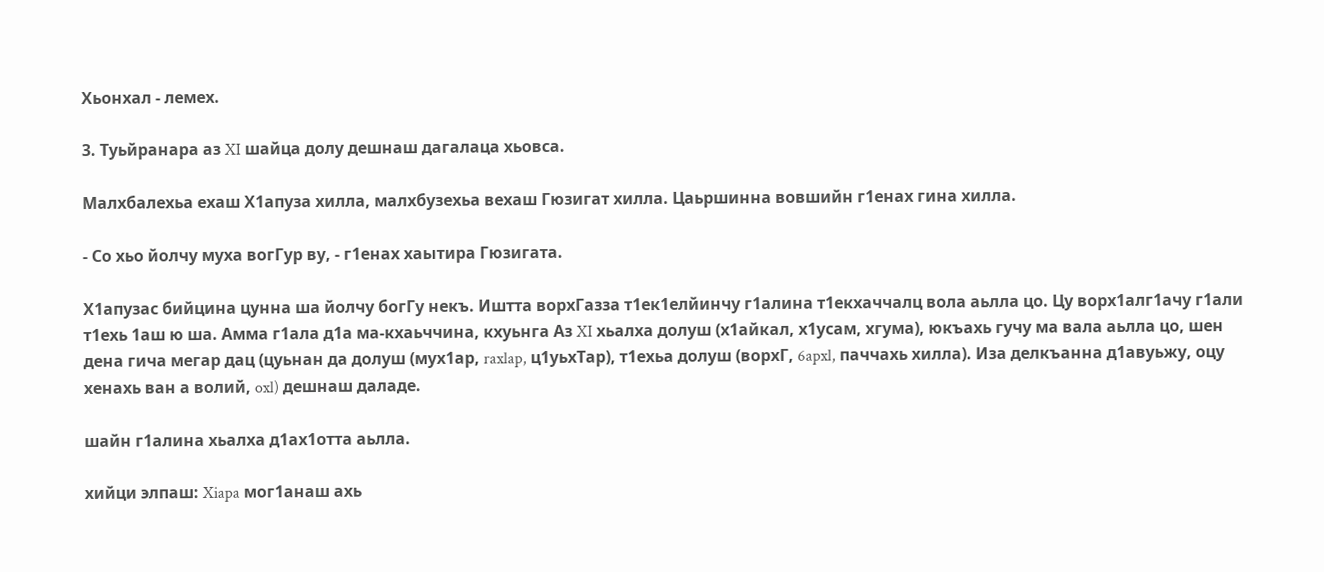Хьонхал - лемех.

3. Туьйранара аз XI шайца долу дешнаш дагалаца хьовса.

Малхбалехьа ехаш Х1апуза хилла, малхбузехьа вехаш Гюзигат хилла. Цаьршинна вовшийн г1енах гина хилла.

- Со хьо йолчу муха вогГур ву, - г1енах хаытира Гюзигата.

Х1апузас бийцина цунна ша йолчу богГу некъ. Иштта ворхГазза т1ек1елйинчу г1алина т1екхаччалц вола аьлла цо. Цу ворх1алг1ачу г1али т1ехь 1аш ю ша. Амма г1ала д1а ма-кхаьччина, кхуьнга Аз XI хьалха долуш (х1айкал, х1усам, хгума), юкъахь гучу ма вала аьлла цо, шен дена гича мегар дац (цуьнан да долуш (мух1ар, raxlap, ц1уьхТар), т1ехьа долуш (ворхГ, 6apxl, паччахь хилла). Иза делкъанна д1авуьжу, оцу хенахь ван а волий, oxl) дешнаш даладе.

шайн г1алина хьалха д1ах1отта аьлла.

хийци элпаш: Xiapa мог1анаш ахь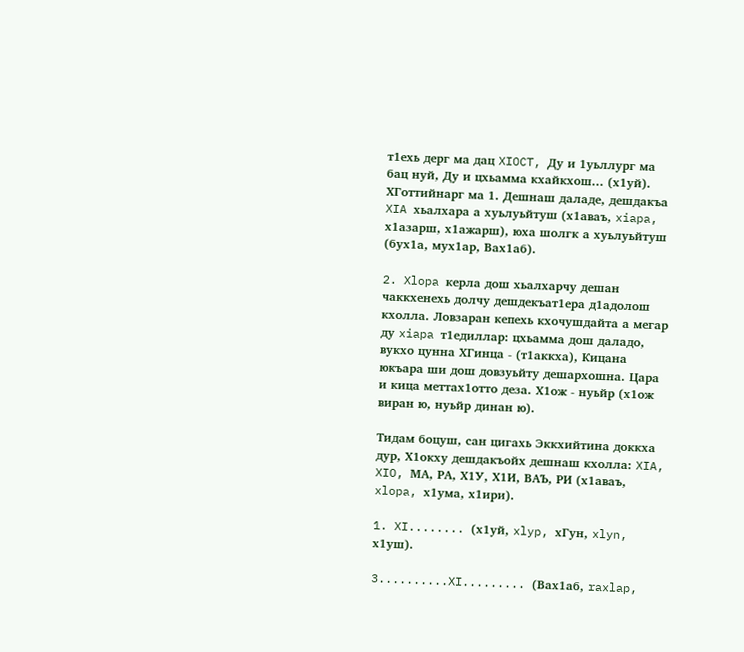т1ехь дерг ма дац XIOCT, Ду и 1уьллург ма бац нуй, Ду и цхьамма кхайкхош... (х1уй). ХГоттийнарг ма 1. Дешнаш даладе, дешдакъа XIA хьалхара а хуьлуьйтуш (х1аваъ, xiapa, х1азарш, х1ажарш), юха шолгк а хуьлуьйтуш (бух1а, мух1ар, Вах1аб).

2. Xlopa керла дош хьалхарчу дешан чаккхенехь долчу дешдекъат1ера д1адолош кхолла. Ловзаран кепехь кхочушдайта а мегар ду xiapa т1едиллар: цхьамма дош даладо, вукхо цунна ХГинца - (т1аккха), Кицана юкъара ши дош довзуьйту дешархошна. Цара и кица меттах1отто деза. Х1ож - нуьйр (х1ож виран ю, нуьйр динан ю).

Тидам боцуш, сан цигахь Эккхийтина доккха дур, Х1окху дешдакъойх дешнаш кхолла: XIA, XIO, МА, РА, Х1У, Х1И, ВАЪ, РИ (х1аваъ, xlopa, х1ума, х1ири).

1. XI........ (х1уй, xlyp, хГун, xlyn, х1уш).

3..........XI......... (Вах1аб, raxlap,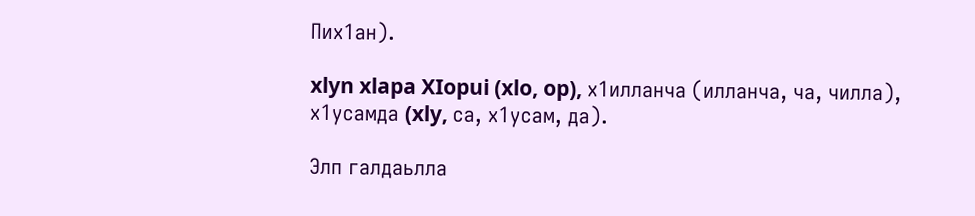Пих1ан).

xlyn xlapa XIopui (xlo, op), х1илланча (илланча, ча, чилла), х1усамда (xly, са, х1усам, да).

Элп галдаьлла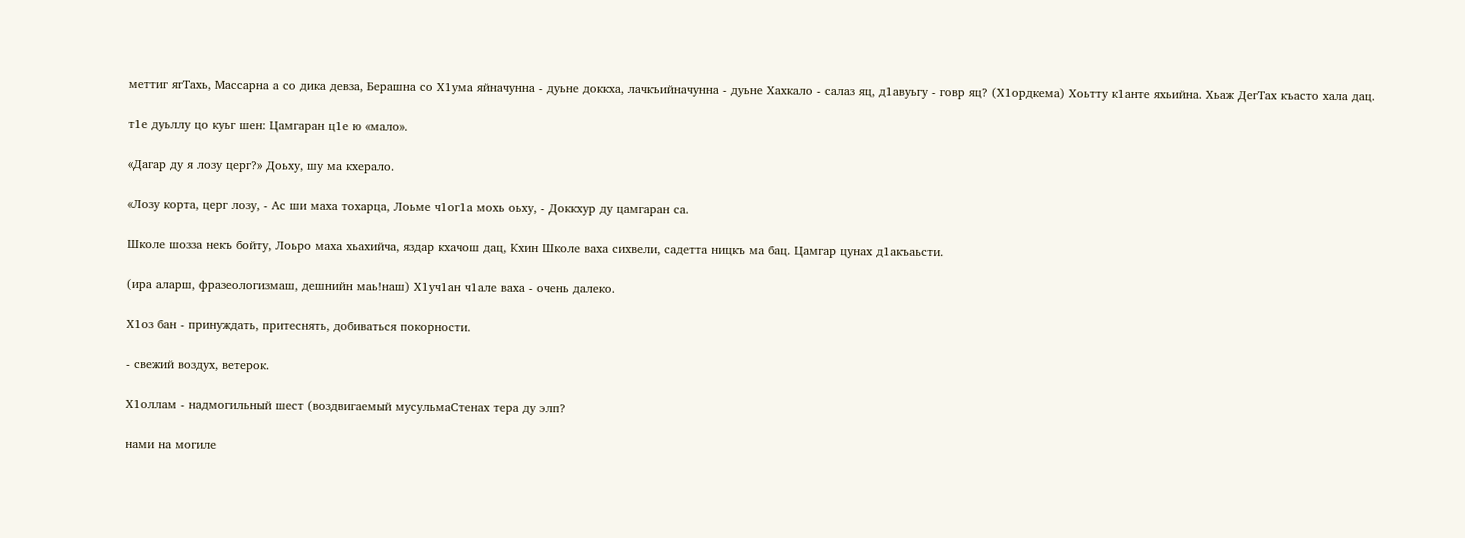меттиг ягТахь, Массарна а со дика девза, Берашна со Х1ума яйначунна - дуьне доккха, лачкъийначунна - дуьне Хахкало - салаз яц, д1авуьгу - говр яц? (Х1ордкема) Хоьтту к1анте яхьийна. Хьаж ДегТах къасто хала дац.

т1е дуьллу цо куьг шен: Цамгаран ц1е ю «мало».

«Дагар ду я лозу церг?» Доьху, шу ма кхерало.

«Лозу корта, церг лозу, - Ас ши маха тохарца, Лоьме ч1ог1а мохь оьху, - Доккхур ду цамгаран са.

Школе шозза некъ бойту, Лоьро маха хьахийча, яздар кхачош дац, Кхин Школе ваха сихвели, садетта ницкъ ма бац. Цамгар цунах д1акъаьсти.

(ира аларш, фразеологизмаш, дешнийн маь!наш) Х1уч1ан ч1але ваха - очень далеко.

Х1оз бан - принуждать, притеснять, добиваться покорности.

- свежий воздух, ветерок.

Х1оллам - надмогильный шест (воздвигаемый мусульмаСтенах тера ду элп?

нами на могиле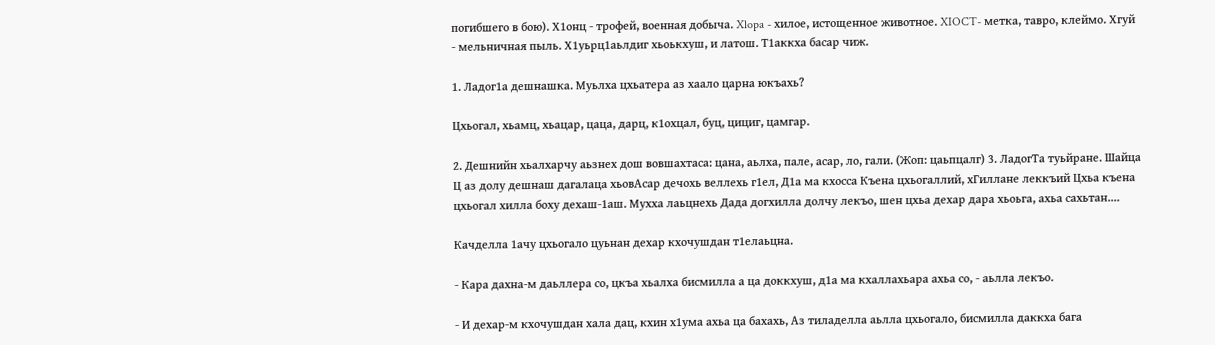погибшего в бою). Х1онц - трофей, военная добыча. Xlopa - хилое, истощенное животное. XIOCT- метка, тавро, клеймо. Хгуй - мельничная пыль. Х1уьрц1аьлдиг хьоькхуш, и латош. Т1аккха басар чиж.

1. Ладог1а дешнашка. Муьлха цхьатера аз хаало царна юкъахь?

Цхьогал, хьамц, хьацар, цаца, дарц, к1охцал, буц, цициг, цамгар.

2. Дешнийн хьалхарчу аьзнех дош вовшахтаса: цана, аьлха, пале, асар, ло, гали. (Жоп: цаьпцалг) 3. ЛадогТа туьйране. Шайца Ц аз долу дешнаш дагалаца хьовАсар дечохь веллехь г1ел, Д1а ма кхосса Къена цхьогаллий, хГиллане леккъий Цхьа къена цхьогал хилла боху дехаш-1аш. Мухха лаьцнехь Дада догхилла долчу лекъо, шен цхьа дехар дара хьоьга, ахьа сахьтан....

Качделла 1ачу цхьогало цуьнан дехар кхочушдан т1елаьцна.

- Кара дахна-м даьллера со, цкъа хьалха бисмилла а ца доккхуш, д1а ма кхаллахьара ахьа со, - аьлла лекъо.

- И дехар-м кхочушдан хала дац, кхин х1ума ахьа ца бахахь, Аз тиладелла аьлла цхьогало, бисмилла даккха бага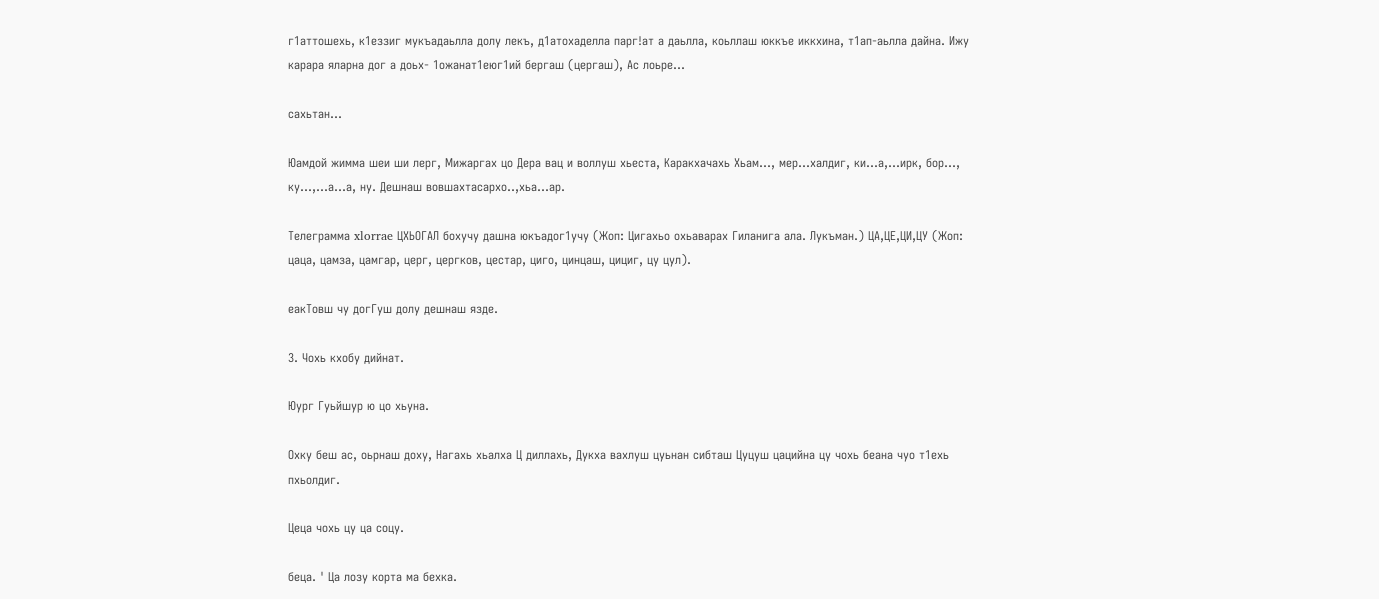г1аттошехь, к1еззиг мукъадаьлла долу лекъ, д1атохаделла парг!ат а даьлла, коьллаш юккъе иккхина, т1ап-аьлла дайна. Ижу карара яларна дог а доьх- 1ожанат1еюг1ий бергаш (цергаш), Ас лоьре...

сахьтан...

Юамдой жимма шеи ши лерг, Мижаргах цо Дера вац и воллуш хьеста, Каракхачахь Хьам..., мер...халдиг, ки...а,...ирк, бор..., ку...,...а...а, ну. Дешнаш вовшахтасархо..,хьа...ар.

Телеграмма xlorrae ЦХЬОГАЛ бохучу дашна юкъадог1учу (Жоп: Цигахьо охьаварах Гиланига ала. Лукъман.) ЦА,ЦЕ,ЦИ,ЦУ (Жоп: цаца, цамза, цамгар, церг, цергков, цестар, циго, цинцаш, цициг, цу цул).

еакТовш чу догГуш долу дешнаш язде.

3. Чохь кхобу дийнат.

Юург Гуьйшур ю цо хьуна.

Охку беш ас, оьрнаш доху, Нагахь хьалха Ц диллахь, Дукха вахлуш цуьнан сибташ Цуцуш цацийна цу чохь беана чуо т1ехь пхьолдиг.

Цеца чохь цу ца соцу.

беца. ' Ца лозу корта ма бехка.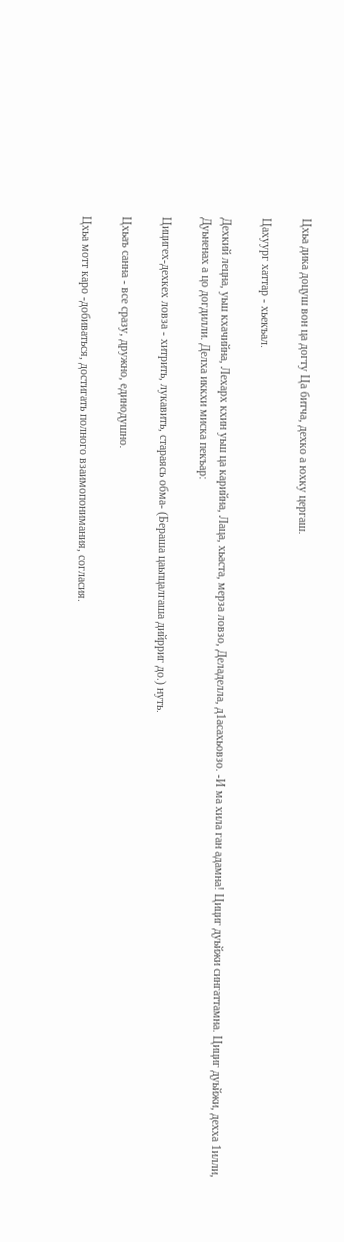Цхьа дика доцуш вон ца догту Ца битча, дехко а юхку цергаш.

Цахуург хаттар - хьекъал.

Дехкий лецна, уьш кхачийна, Лехарх кхин уьш ца карийна, Лаца, хьаста, мерза ловзо, Деладелла, д1асахьовзо. -И ма хила ган адамна! Цициг дуьйжи сингаттамна. Цициг дуьйжи, дехха 1илли, Дуьненах а цо догдилли. Делха иккхи миска пекъар:

Цицигех-дехкех ловза - хитрить, лукавить, стараясь обма- (Бераша цаьпцалгаша дийрриг до.) нуть.

Цхьаъ санна - все сразу, дружно, единодушно.

Цхьа мотт каро -добиваться, достигать полного взаимопонимания, согласия.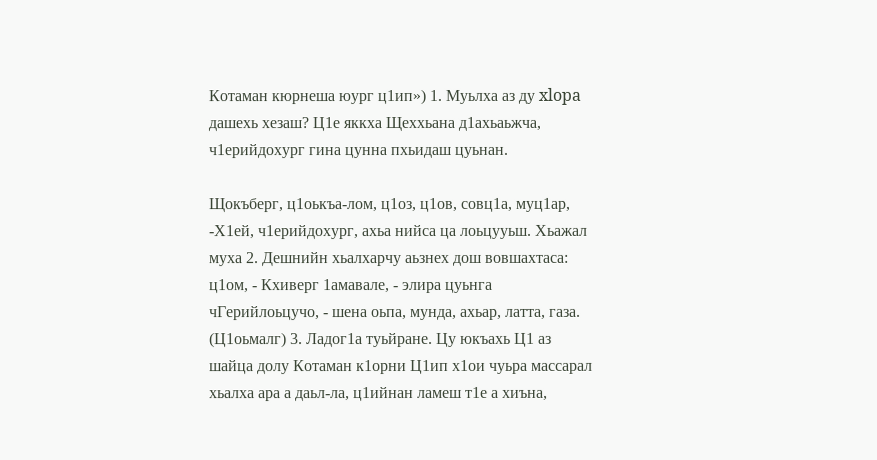Котаман кюрнеша юург ц1ип») 1. Муьлха аз ду xlopa дашехь хезаш? Ц1е яккха Щеххьана д1ахьаьжча, ч1ерийдохург гина цунна пхьидаш цуьнан.

Щокъберг, ц1оькъа-лом, ц1оз, ц1ов, совц1а, муц1ар, -Х1ей, ч1ерийдохург, ахьа нийса ца лоьцууьш. Хьажал муха 2. Дешнийн хьалхарчу аьзнех дош вовшахтаса: ц1ом, - Кхиверг 1амавале, - элира цуьнга чГерийлоьцучо, - шена оьпа, мунда, ахьар, латта, газа. (Ц1оьмалг) 3. Ладог1а туьйране. Цу юкъахь Ц1 аз шайца долу Котаман к1орни Ц1ип х1ои чуьра массарал хьалха ара а даьл-ла, ц1ийнан ламеш т1е а хиъна,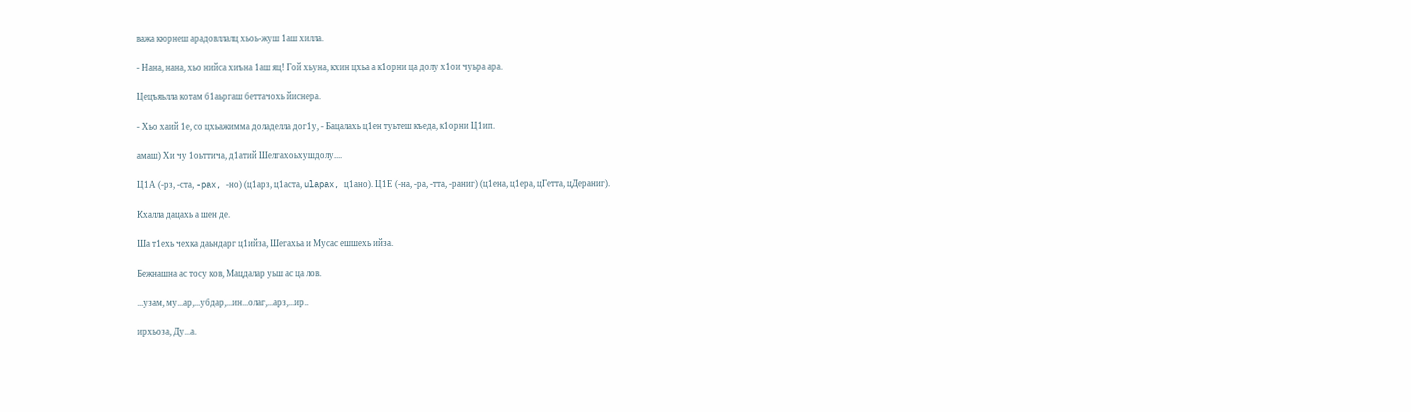важа кюрнеш арадовллалц хьоь-жуш 1аш хилла.

- Нана, нана, хьо нийса хиъна 1аш яц! Гой хьуна, кхин цхьа а к1орни ца долу х1ои чуьра ара.

Цецъяьлла котам б1аьргаш беттачохь йиснера.

- Хьо хаий 1е, со цхьажимма доладелла дог1у, - Бацалахь ц1ен туьтеш къеда, к1орни Ц1ип.

амаш) Хи чу 1оьттича, д1атий Шелгахоьхушдолу....

Ц1А (-рз, -ста, -pax, -но) (ц1арз, ц1аста, ulapax, ц1ано). Ц1Е (-на, -ра, -тта, -раниг) (ц1ена, ц1ера, цГетта, цДераниг).

Кхалла дацахь а шен де.

Ша т1ехь чехка даьндарг ц1ийза, Шегахьа и Мусас ешшехь ийза.

Бежнашна ас тосу ков, Мацдалар уьш ас ца лов.

...узам, му...ар,...убдар,...ин...олаг,...арз,...ир..

ирхьоза, Ду...а.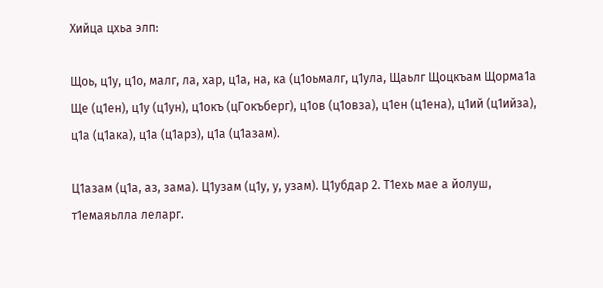Хийца цхьа элп:

Щоь, ц1у, ц1о, малг, ла, хар, ц1а, на, ка (ц1оьмалг, ц1ула, Щаьлг Щоцкъам Щорма1а Ще (ц1ен), ц1у (ц1ун), ц1окъ (цГокъберг), ц1ов (ц1овза), ц1ен (ц1ена), ц1ий (ц1ийза), ц1а (ц1ака), ц1а (ц1арз), ц1а (ц1азам).

Ц1азам (ц1а, аз, зама). Ц1узам (ц1у, у, узам). Ц1убдар 2. Т1ехь мае а йолуш, т1емаяьлла леларг.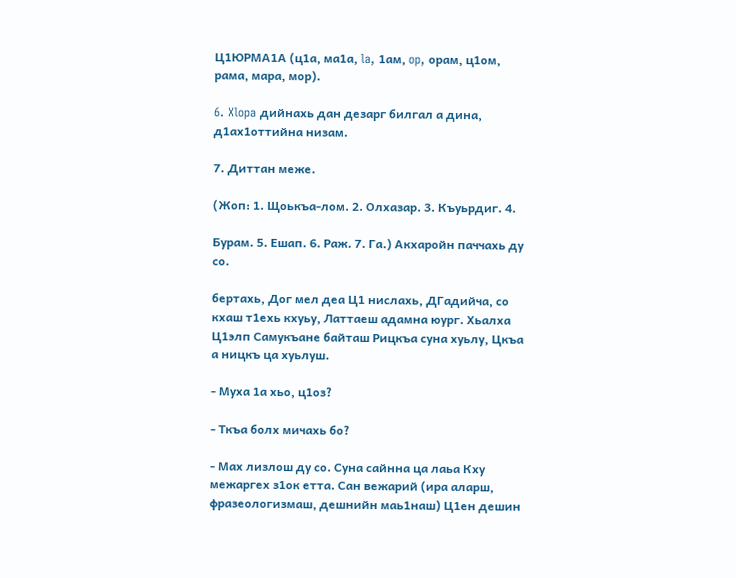Ц1ЮРМА1А (ц1а, ма1а, la, 1ам, op, орам, ц1ом, рама, мара, мор).

6. Xlopa дийнахь дан дезарг билгал а дина, д1ах1оттийна низам.

7. Диттан меже.

(Жоп: 1. Щоькъа-лом. 2. Олхазар. 3. Къуьрдиг. 4.

Бурам. 5. Ешап. 6. Раж. 7. Га.) Акхаройн паччахь ду со.

бертахь, Дог мел деа Ц1 нислахь, ДГадийча, со кхаш т1ехь кхуьу, Латтаеш адамна юург. Хьалха Ц1элп Самукъане байташ Рицкъа суна хуьлу, Цкъа а ницкъ ца хуьлуш.

- Муха 1а хьо, ц1оз?

- Ткъа болх мичахь бо?

- Мах лизлош ду со. Суна сайнна ца лаьа Кху межаргех з1ок етта. Сан вежарий (ира аларш, фразеологизмаш, дешнийн маь1наш) Ц1ен дешин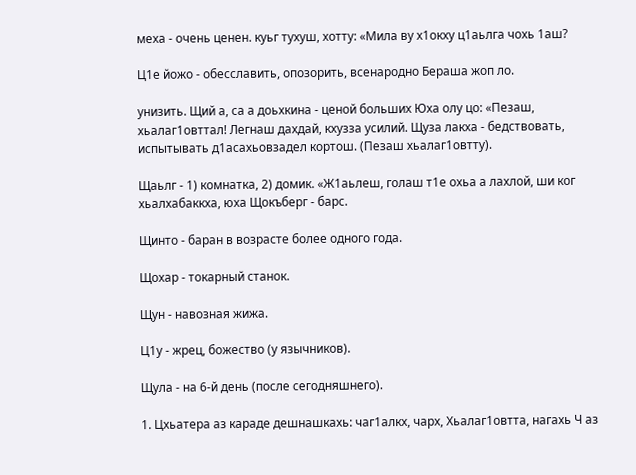меха - очень ценен. куьг тухуш, хотту: «Мила ву х1окху ц1аьлга чохь 1аш?

Ц1е йожо - обесславить, опозорить, всенародно Бераша жоп ло.

унизить. Щий а, са а доьхкина - ценой больших Юха олу цо: «Пезаш, хьалаг1овттал! Легнаш дахдай, кхузза усилий. Щуза лакха - бедствовать, испытывать д1асахьовзадел кортош. (Пезаш хьалаг1овтту).

Щаьлг - 1) комнатка, 2) домик. «Ж1аьлеш, голаш т1е охьа а лахлой, ши ког хьалхабаккха, юха Щокъберг - барс.

Щинто - баран в возрасте более одного года.

Щохар - токарный станок.

Щун - навозная жижа.

Ц1у - жрец, божество (у язычников).

Щула - на 6-й день (после сегодняшнего).

1. Цхьатера аз караде дешнашкахь: чаг1алкх, чарх, Хьалаг1овтта, нагахь Ч аз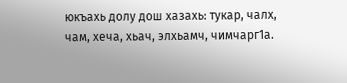юкъахь долу дош хазахь: тукар, чалх, чам, хеча, хьач, элхьамч, чимчарг1а.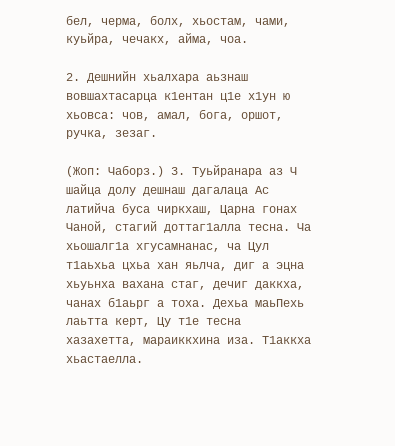бел, черма, болх, хьостам, чами, куьйра, чечакх, айма, чоа.

2. Дешнийн хьалхара аьзнаш вовшахтасарца к1ентан ц1е х1ун ю хьовса: чов, амал, бога, оршот, ручка, зезаг.

(Жоп: Чаборз.) 3. Туьйранара аз Ч шайца долу дешнаш дагалаца Ас латийча буса чиркхаш, Царна гонах Чаной, стагий доттаг1алла тесна. Ча хьошалг1а хгусамнанас, ча Цул т1аьхьа цхьа хан яьлча, диг а эцна хьуьнха вахана стаг, дечиг даккха, чанах б1аьрг а тоха. Дехьа маьПехь лаьтта керт, Цу т1е тесна хазахетта, мараиккхина иза. Т1аккха хьастаелла.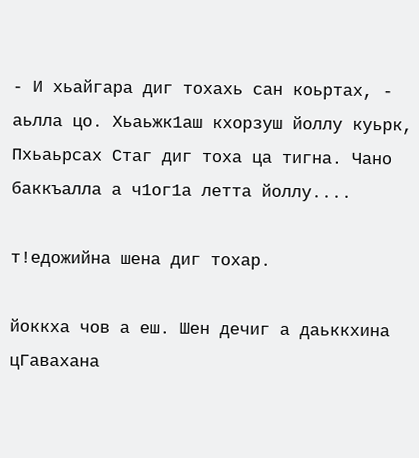- И хьайгара диг тохахь сан коьртах, - аьлла цо. Хьаьжк1аш кхорзуш йоллу куьрк, Пхьаьрсах Стаг диг тоха ца тигна. Чано баккъалла а ч1ог1а летта йоллу....

т!едожийна шена диг тохар.

йоккха чов а еш. Шен дечиг а даьккхина цГавахана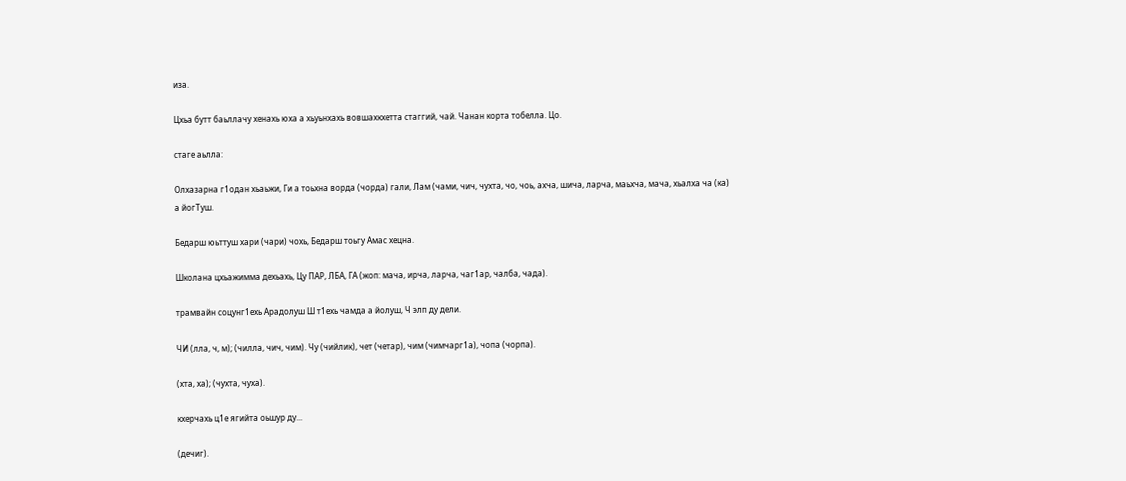иза.

Цхьа бутт баьллачу хенахь юха а хьуьнхахь вовшахкхетта стаггий, чай. Чанан корта тобелла. Цо.

стаге аьлла:

Олхазарна г1одан хьаьжи, Ги а тоьхна ворда (чорда) гали, Лам (чами, чич, чухта, чо, чоь, ахча, шича, ларча, маьхча, мача, хьалха ча (ка) а йогТуш.

Бедарш юьттуш хари (чари) чохь, Бедарш тоьгу Амас хецна.

Школана цхьажимма дехьахь, Цу ПАР, ЛБА, ГА (жоп: мача, ирча, ларча, чаг1ар, чалба, чада).

трамвайн соцунг1ехь Арадолуш Ш т1ехь чамда а йолуш, Ч элп ду дели.

ЧИ (лла, ч, м); (чилла, чич, чим). Чу (чийлик), чет (четар), чим (чимчарг1а), чопа (чорпа).

(хта, ха); (чухта, чуха).

кхерчахь ц1е ягийта оьшур ду...

(дечиг).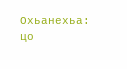Охьанехьа: цо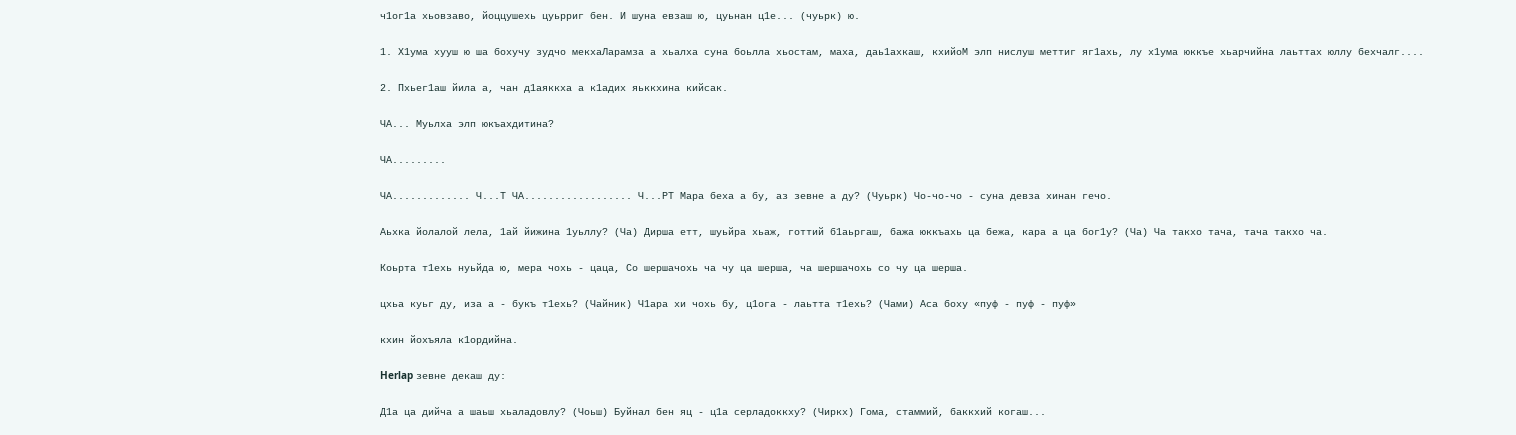ч1ог1а хьовзаво, йоццушехь цуьрриг бен. И шуна евзаш ю, цуьнан ц1е... (чуьрк) ю.

1. Х1ума хууш ю ша бохучу зудчо мекхаЛарамза а хьалха суна боьлла хьостам, маха, даь1ахкаш, кхийоМ элп нислуш меттиг яг1ахь, лу х1ума юккъе хьарчийна лаьттах юллу бехчалг....

2. Пхьег1аш йила а, чан д1аяккха а к1адих яьккхина кийсак.

ЧА... Муьлха элп юкъахдитина?

ЧА.........

ЧА............. Ч...Т ЧА.................. Ч...РТ Мара беха а бу, аз зевне а ду? (Чуьрк) Чо-чо-чо - суна девза хинан гечо.

Аьхка йолалой лела, 1ай йижина 1уьллу? (Ча) Дирша етт, шуьйра хьаж, готтий б1аьргаш, бажа юккъахь ца бежа, кара а ца бог1у? (Ча) Ча такхо тача, тача такхо ча.

Коьрта т1ехь нуьйда ю, мера чохь - цаца, Со шершачохь ча чу ца шерша, ча шершачохь со чу ца шерша.

цхьа куьг ду, иза а - букъ т1ехь? (Чайник) Ч1ара хи чохь бу, ц1ога - лаьтта т1ехь? (Чами) Аса боху «пуф - пуф - пуф»

кхин йохъяла к1ордийна.

Herlap зевне декаш ду:

Д1а ца дийча а шаьш хьаладовлу? (Чоьш) Буйнал бен яц - ц1а серладоккху? (Чиркх) Гома, стаммий, баккхий когаш...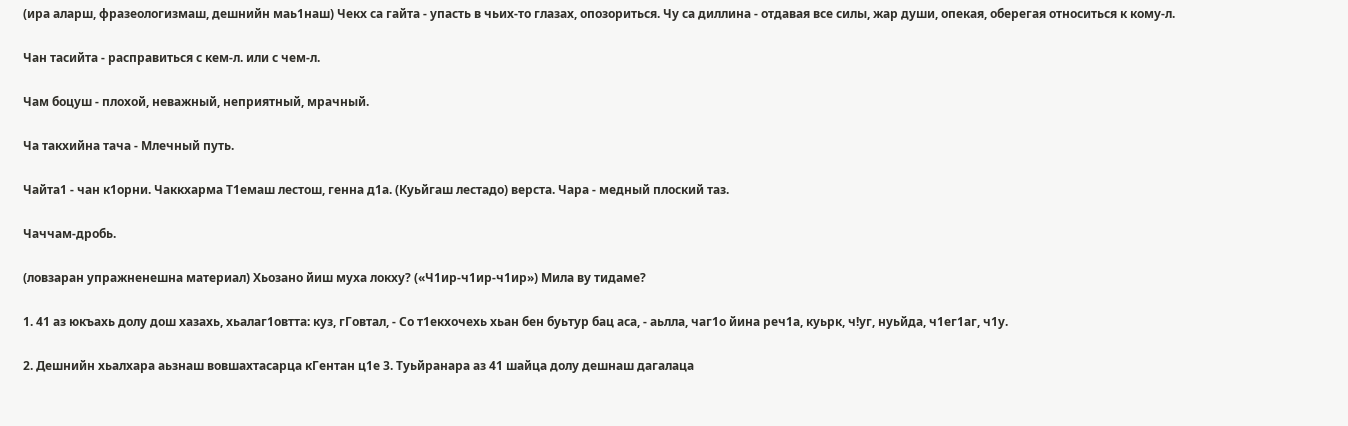(ира аларш, фразеологизмаш, дешнийн маь1наш) Чекх са гайта - упасть в чьих-то глазах, опозориться. Чу са диллина - отдавая все силы, жар души, опекая, оберегая относиться к кому-л.

Чан тасийта - расправиться с кем-л. или с чем-л.

Чам боцуш - плохой, неважный, неприятный, мрачный.

Ча такхийна тача - Млечный путь.

Чайта1 - чан к1орни. Чаккхарма Т1емаш лестош, генна д1а. (Куьйгаш лестадо) верста. Чара - медный плоский таз.

Чаччам-дробь.

(ловзаран упражненешна материал) Хьозано йиш муха локху? («Ч1ир-ч1ир-ч1ир») Мила ву тидаме?

1. 41 аз юкъахь долу дош хазахь, хьалаг1овтта: куз, гГовтал, - Со т1екхочехь хьан бен буьтур бац аса, - аьлла, чаг1о йина реч1а, куьрк, ч!уг, нуьйда, ч1ег1аг, ч1у.

2. Дешнийн хьалхара аьзнаш вовшахтасарца кГентан ц1е 3. Туьйранара аз 41 шайца долу дешнаш дагалаца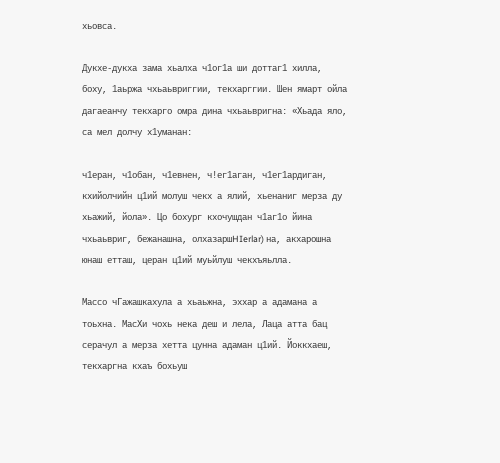хьовса.

Дукхе-дукха зама хьалха ч1ог1а ши доттаг1 хилла, боху, 1аьржа чхьаьвриггии, текхарггии. Шен ямарт ойла дагаеанчу текхарго омра дина чхьаьвригна: «Хьада яло, са мел долчу х1уманан:

ч1еран, ч1обан, ч1евнен, ч!ег1аган, ч1ег1ардиган, кхийолчийн ц1ий молуш чекх а ялий, хьенаниг мерза ду хьажий, йола». Цо бохург кхочушдан ч1аг1о йина чхьаьвриг, бежанашна, олхазаршHIerlar) на, акхарошна юнаш етташ, церан ц1ий муьйлуш чекхъяьлла.

Массо чГажашкахула а хьаьжна, эххар а адамана а тоьхна. МасХи чохь нека деш и лела, Лаца атта бац серачул а мерза хетта цунна адаман ц1ий. Йоккхаеш, текхаргна кхаъ бохьуш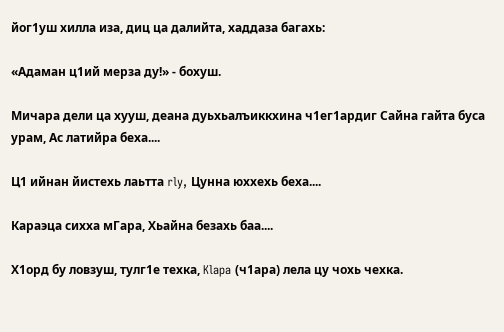йог1уш хилла иза, диц ца далийта, хаддаза багахь:

«Адаман ц1ий мерза ду!» - бохуш.

Мичара дели ца хууш, деана дуьхьалъиккхина ч1ег1ардиг Сайна гайта буса урам, Ас латийра беха....

Ц1 ийнан йистехь лаьтта rly, Цунна юххехь беха....

Караэца сихха мГара, Хьайна безахь баа....

Х1орд бу ловзуш, тулг1е техка, Klapa (ч1ара) лела цу чохь чехка.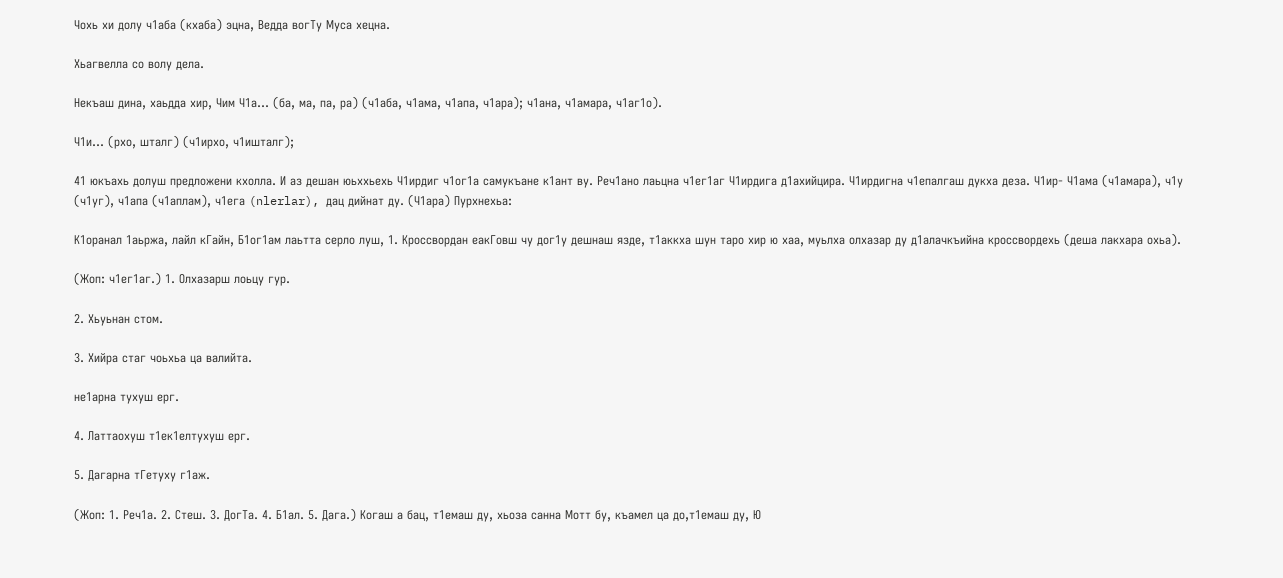Чохь хи долу ч1аба (кхаба) эцна, Ведда вогТу Муса хецна.

Хьагвелла со волу дела.

Некъаш дина, хаьдда хир, Чим Ч1а... (ба, ма, па, ра) (ч1аба, ч1ама, ч1апа, ч1ара); ч1ана, ч1амара, ч1аг1о).

Ч1и... (рхо, шталг) (ч1ирхо, ч1ишталг);

41 юкъахь долуш предложени кхолла. И аз дешан юьххьехь Ч1ирдиг ч1ог1а самукъане к1ант ву. Реч1ано лаьцна ч1ег1аг Ч1ирдига д1ахийцира. Ч1ирдигна ч1епалгаш дукха деза. Ч1ир- Ч1ама (ч1амара), ч1у (ч1уг), ч1апа (ч1аплам), ч1ега (nlerlar), дац дийнат ду. (Ч1ара) Пурхнехьа:

К1оранал 1аьржа, лайл кГайн, Б1ог1ам лаьтта серло луш, 1. Кроссвордан еакГовш чу дог1у дешнаш язде, т1аккха шун таро хир ю хаа, муьлха олхазар ду д1алачкъийна кроссвордехь (деша лакхара охьа).

(Жоп: ч1ег1аг.) 1. Олхазарш лоьцу гур.

2. Хьуьнан стом.

3. Хийра стаг чоьхьа ца валийта.

не1арна тухуш ерг.

4. Латтаохуш т1ек1елтухуш ерг.

5. Дагарна тГетуху г1аж.

(Жоп: 1. Реч1а. 2. Стеш. 3. ДогТа. 4. Б1ал. 5. Дага.) Когаш а бац, т1емаш ду, хьоза санна Мотт бу, къамел ца до,т1емаш ду, Ю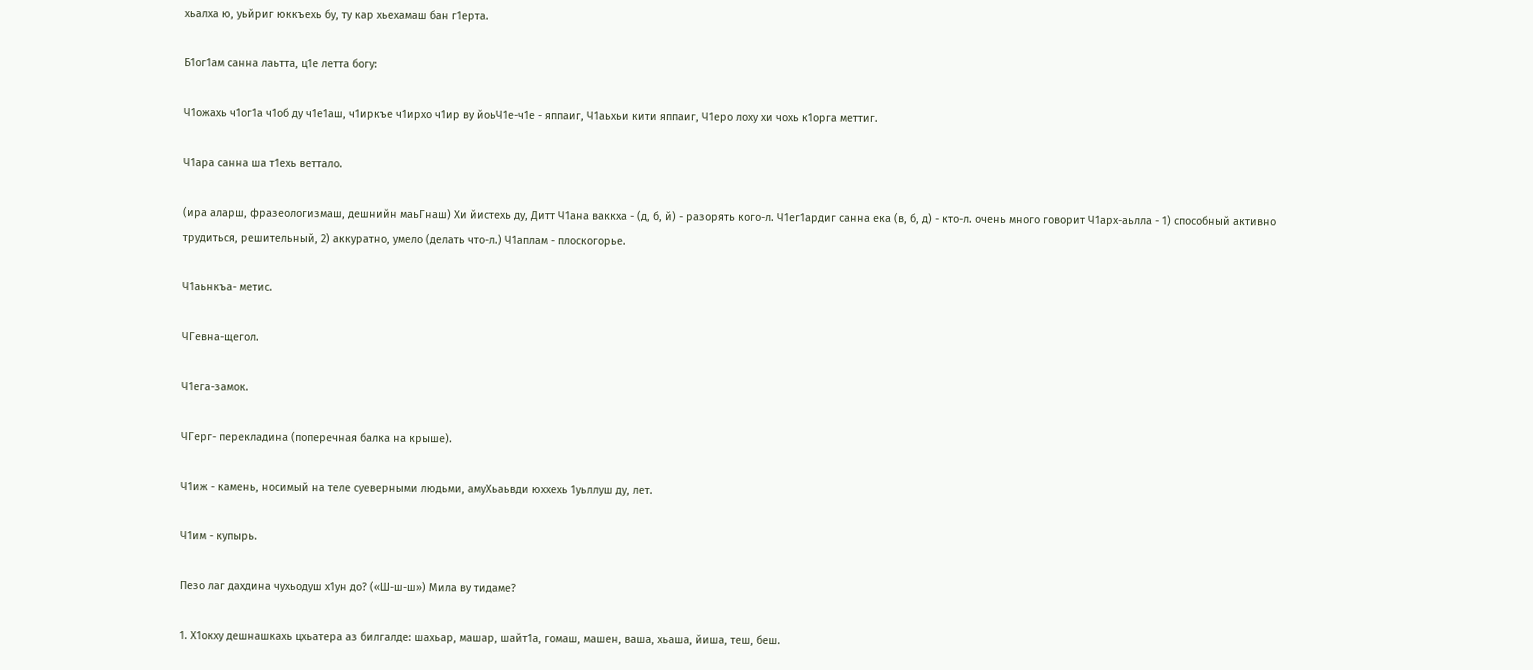хьалха ю, уьйриг юккъехь бу, ту кар хьехамаш бан г1ерта.

Б1ог1ам санна лаьтта, ц1е летта богу:

Ч1ожахь ч1ог1а ч1об ду ч1е1аш, ч1иркъе ч1ирхо ч1ир ву йоьЧ1е-ч1е - яппаиг, Ч1аьхьи кити яппаиг, Ч1еро лоху хи чохь к1орга меттиг.

Ч1ара санна ша т1ехь веттало.

(ира аларш, фразеологизмаш, дешнийн маьГнаш) Хи йистехь ду, Дитт Ч1ана ваккха - (д, б, й) - разорять кого-л. Ч1ег1ардиг санна ека (в, б, д) - кто-л. очень много говорит Ч1арх-аьлла - 1) способный активно трудиться, решительный, 2) аккуратно, умело (делать что-л.) Ч1аплам - плоскогорье.

Ч1аьнкъа- метис.

ЧГевна-щегол.

Ч1ега-замок.

ЧГерг- перекладина (поперечная балка на крыше).

Ч1иж - камень, носимый на теле суеверными людьми, амуХьаьвди юххехь 1уьллуш ду, лет.

Ч1им - купырь.

Пезо лаг дахдина чухьодуш х1ун до? («Ш-ш-ш») Мила ву тидаме?

1. Х1окху дешнашкахь цхьатера аз билгалде: шахьар, машар, шайт1а, гомаш, машен, ваша, хьаша, йиша, теш, беш.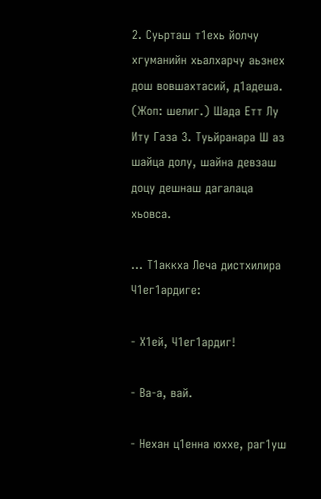2. Суьрташ т1ехь йолчу хгуманийн хьалхарчу аьзнех дош вовшахтасий, д1адеша. (Жоп: шелиг.) Шада Етт Лу Иту Газа 3. Туьйранара Ш аз шайца долу, шайна девзаш доцу дешнаш дагалаца хьовса.

... Т1аккха Леча дистхилира Ч1ег1ардиге:

- Х1ей, Ч1ег1ардиг!

- Ва-а, вай.

- Нехан ц1енна юххе, раг1уш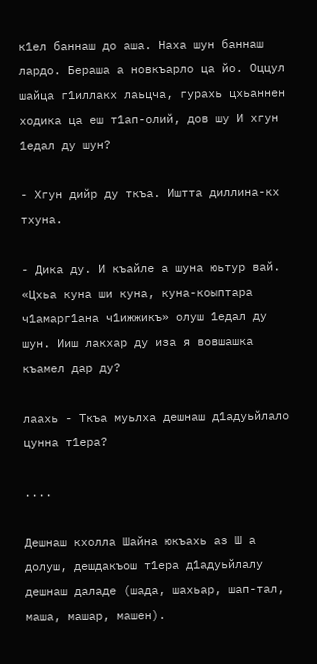к1ел баннаш до аша. Наха шун баннаш лардо. Бераша а новкъарло ца йо. Оццул шайца г1иллакх лаьцча, гурахь цхьаннен ходика ца еш т1ап-олий, дов шу И хгун 1едал ду шун?

- Хгун дийр ду ткъа. Иштта диллина-кх тхуна.

- Дика ду. И къайле а шуна юьтур вай. «Цхьа куна ши куна, куна-коыптара ч1амарг1ана ч1ижжикъ» олуш 1едал ду шун. Ииш лакхар ду иза я вовшашка къамел дар ду?

лаахь - Ткъа муьлха дешнаш д1адуьйлало цунна т1ера?

....

Дешнаш кхолла Шайна юкъахь аз Ш а долуш, дешдакъош т1ера д1адуьйлалу дешнаш даладе (шада, шахьар, шап-тал, маша, машар, машен).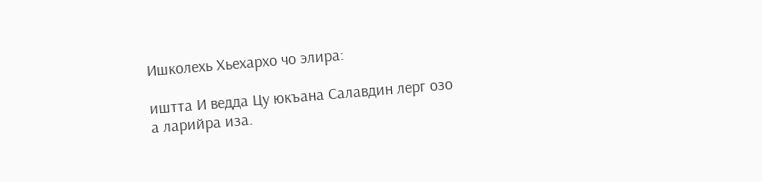Ишколехь Хьехархо чо элира:

иштта И ведда Цу юкъана Салавдин лерг озо а ларийра иза.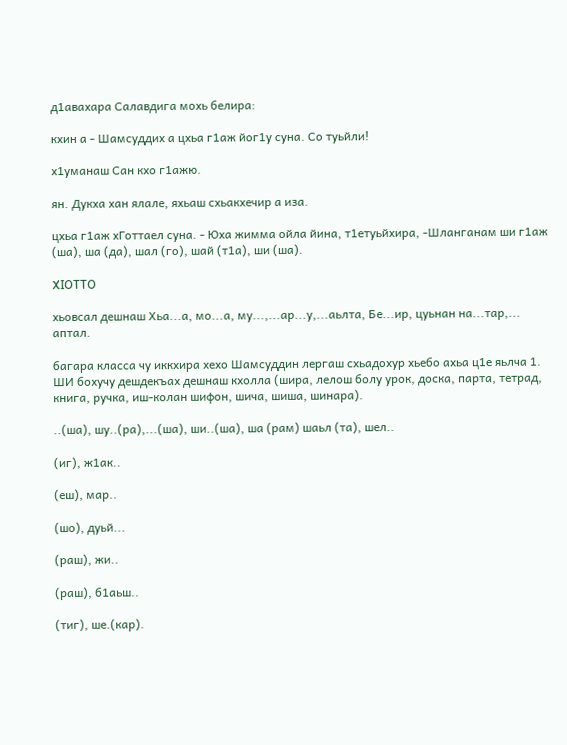д1авахара Салавдига мохь белира:

кхин а - Шамсуддих а цхьа г1аж йог1у суна. Со туьйли!

х1уманаш Сан кхо г1ажю.

ян. Дукха хан ялале, яхьаш схьакхечир а иза.

цхьа г1аж хГоттаел суна. - Юха жимма ойла йина, т1етуьйхира, -Шланганам ши г1аж (ша), ша (да), шал (го), шай (т1а), ши (ша).

XIOTTO

хьовсал дешнаш Хьа...а, мо...а, му...,...ар...у,...аьлта, Бе...ир, цуьнан на...тар,... аптал.

багара класса чу иккхира хехо Шамсуддин лергаш схьадохур хьебо ахьа ц1е яьлча 1. ШИ бохучу дешдекъах дешнаш кхолла (шира, лелош болу урок, доска, парта, тетрад, книга, ручка, иш-колан шифон, шича, шиша, шинара).

..(ша), шу..(ра),...(ша), ши..(ша), ша (рам) шаьл (та), шел..

(иг), ж1ак..

(еш), мар..

(шо), дуьй...

(раш), жи..

(раш), б1аьш..

(тиг), ше.(кар).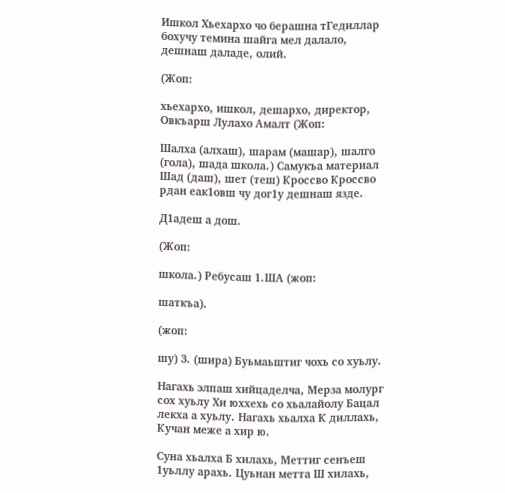Ишкол Хьехархо чо берашна тГедиллар бохучу темина шайга мел далало, дешнаш даладе, олий.

(Жоп:

хьехархо, ишкол, дешархо, директор, Овкъарш Лулахо Амалт (Жоп:

Шалха (алхаш), шарам (машар), шалго (гола), шада школа.) Самукъа материал Шад (даш), шет (теш) Кроссво Кроссво рдан еак1овш чу дог1у дешнаш язде.

Д1адеш а дош.

(Жоп:

школа.) Ребусаш 1.ША (жоп:

шаткъа).

(жоп:

шу) 3. (шира) Буьмаьштиг чохь со хуьлу.

Нагахь элпаш хийцаделча, Мерза молург сох хуьлу Хи юххехь со хьалайолу Бацал лекха а хуьлу. Нагахь хьалха К диллахь, Кучан меже а хир ю.

Суна хьалха Б хилахь, Меттиг сенъеш 1уьллу арахь. Цуьнан метта Ш хилахь,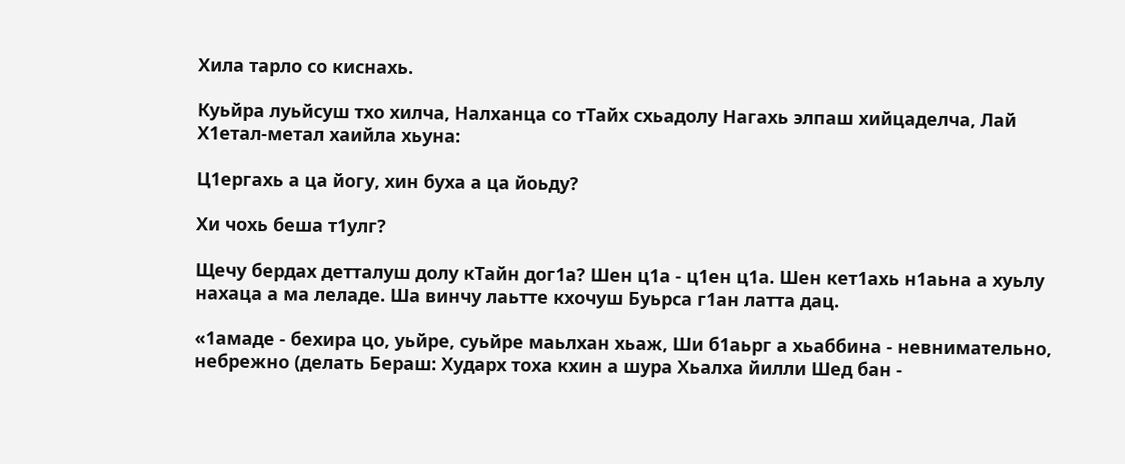Хила тарло со киснахь.

Куьйра луьйсуш тхо хилча, Налханца со тТайх схьадолу Нагахь элпаш хийцаделча, Лай Х1етал-метал хаийла хьуна:

Ц1ергахь а ца йогу, хин буха а ца йоьду?

Хи чохь беша т1улг?

Щечу бердах детталуш долу кТайн дог1а? Шен ц1а - ц1ен ц1а. Шен кет1ахь н1аьна а хуьлу нахаца а ма леладе. Ша винчу лаьтте кхочуш Буьрса г1ан латта дац.

«1амаде - бехира цо, уьйре, суьйре маьлхан хьаж, Ши б1аьрг а хьаббина - невнимательно, небрежно (делать Бераш: Хударх тоха кхин а шура Хьалха йилли Шед бан -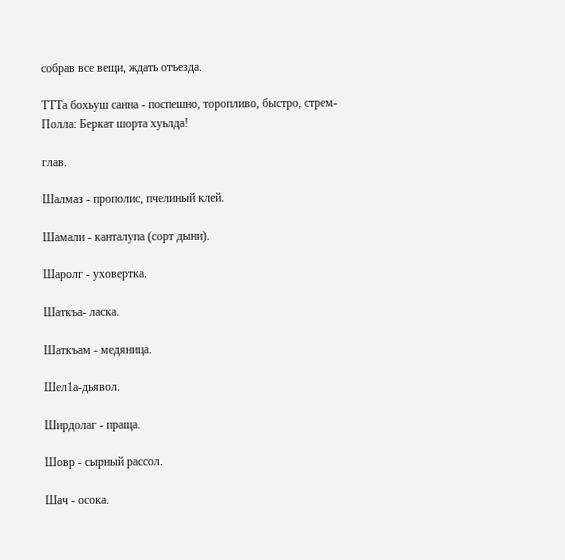собрав все вещи, ждать отъезда.

ТТТа бохьуш санна - поспешно, торопливо, быстро, стрем- Полла: Беркат шорта хуьлда!

глав.

Шалмаз - прополис, пчелиный клей.

Шамали - канталупа (сорт дыни).

Шаролг - уховертка.

Шаткъа- ласка.

Шаткъам - медяница.

Шел1а-дьявол.

Ширдолаг - праща.

Шовр - сырный рассол.

Шач - осока.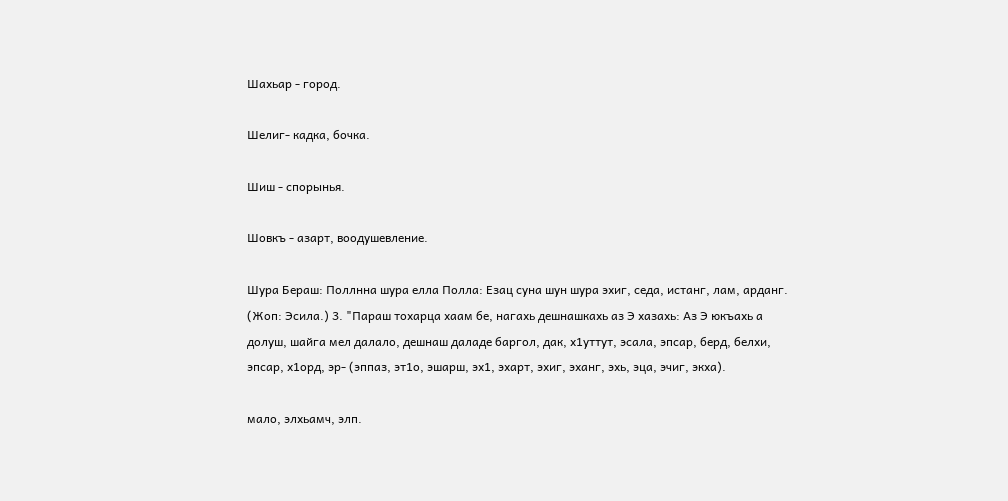Шахьар - город.

Шелиг- кадка, бочка.

Шиш - спорынья.

Шовкъ - азарт, воодушевление.

Шура Бераш: Поллнна шура елла Полла: Езац суна шун шура эхиг, седа, истанг, лам, арданг. (Жоп: Эсила.) 3. "Параш тохарца хаам бе, нагахь дешнашкахь аз Э хазахь: Аз Э юкъахь а долуш, шайга мел далало, дешнаш даладе баргол, дак, х1уттут, эсала, эпсар, берд, белхи, эпсар, х1орд, эр- (эппаз, эт1о, эшарш, эх1, эхарт, эхиг, эханг, эхь, эца, эчиг, экха).

мало, элхьамч, элп.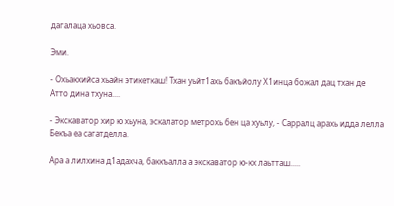дагалаца хьовса.

Эми.

- Охьакхийса хьайн этикеткаш! Тхан уьйт1ахь бакъйолу Х1инца божал дац тхан де Атто дина тхуна....

- Экскаватор хир ю хьуна, эскалатор метрохь бен ца хуьлу, - Сарралц арахь идда лелла Бекъа еа сагатделла.

Ара а лилхина д1адахча, баккъалла а экскаватор ю-кх лаьтташ.....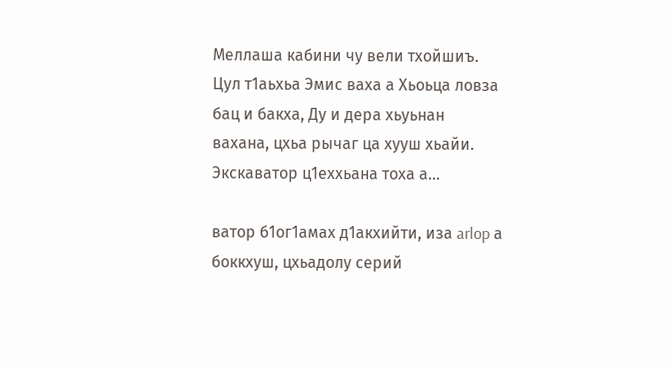Меллаша кабини чу вели тхойшиъ. Цул т1аьхьа Эмис ваха а Хьоьца ловза бац и бакха, Ду и дера хьуьнан вахана, цхьа рычаг ца хууш хьайи. Экскаватор ц1еххьана тоха а...

ватор б1ог1амах д1акхийти, иза arlop а боккхуш, цхьадолу серий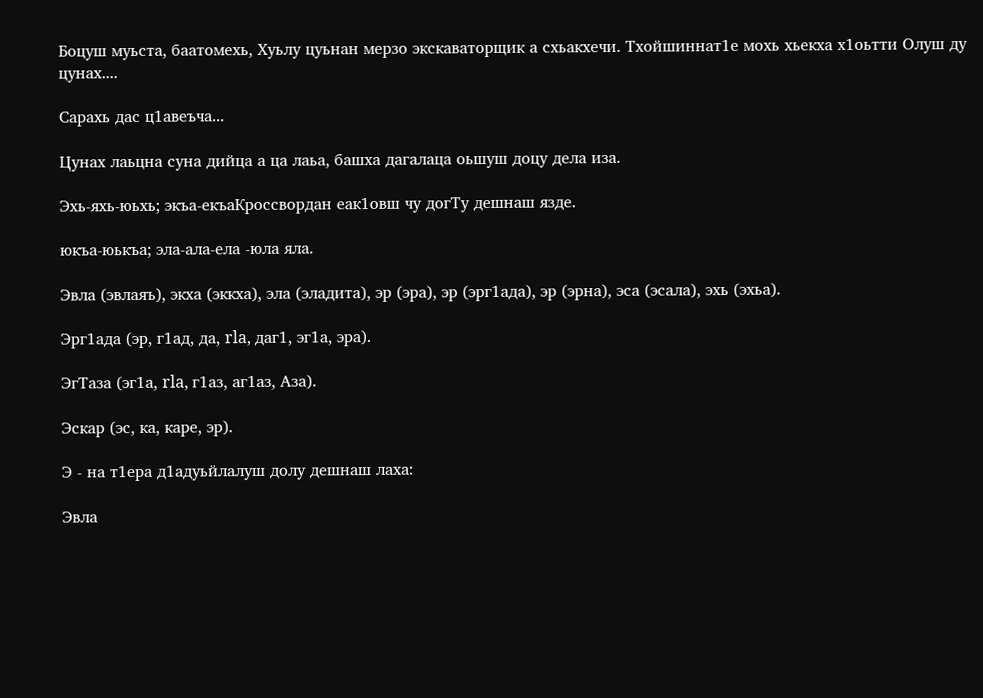Боцуш муьста, баатомехь, Хуьлу цуьнан мерзо экскаваторщик а схьакхечи. Тхойшиннат1е мохь хьекха х1оьтти Олуш ду цунах....

Сарахь дас ц1авеъча...

Цунах лаьцна суна дийца а ца лаьа, башха дагалаца оьшуш доцу дела иза.

Эхь-яхь-юьхь; экъа-екъаКроссвордан еак1овш чу догТу дешнаш язде.

юкъа-юькъа; эла-ала-ела -юла яла.

Эвла (эвлаяъ), экха (эккха), эла (эладита), эр (эра), эр (эрг1ада), эр (эрна), эса (эсала), эхь (эхьа).

Эрг1ада (эр, г1ад, да, rla, даг1, эг1а, эра).

ЭгТаза (эг1а, rla, г1аз, аг1аз, Аза).

Эскар (эс, ка, каре, эр).

Э - на т1ера д1адуьйлалуш долу дешнаш лаха:

Эвла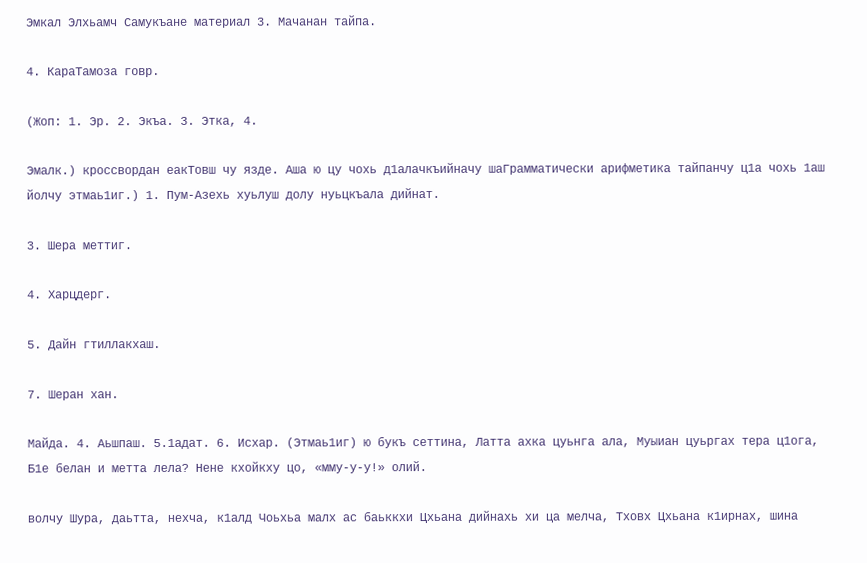Эмкал Элхьамч Самукъане материал 3. Мачанан тайпа.

4. КараТамоза говр.

(Жоп: 1. Эр. 2. Экъа. 3. Этка, 4.

Эмалк.) кроссвордан еакТовш чу язде. Аша ю цу чохь д1алачкъийначу шаГрамматически арифметика тайпанчу ц1а чохь 1аш йолчу этмаь1иг.) 1. Пум-Азехь хуьлуш долу нуьцкъала дийнат.

3. Шера меттиг.

4. Харцдерг.

5. Дайн гтиллакхаш.

7. Шеран хан.

Майда. 4. Аьшпаш. 5.1адат. 6. Исхар. (Этмаь1иг) ю букъ сеттина, Латта ахка цуьнга ала, Муыиан цуьргах тера ц1ога, Б1е белан и метта лела? Нене кхойкху цо, «мму-у-у!» олий.

волчу Шура, даьтта, нехча, к1алд Чоьхьа малх ас баьккхи Цхьана дийнахь хи ца мелча, Тховх Цхьана к1ирнах, шина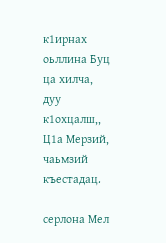к1ирнах оьллина Буц ца хилча, дуу к1охцалш,, Ц1а Мерзий, чаьмзий къестадац.

серлона Мел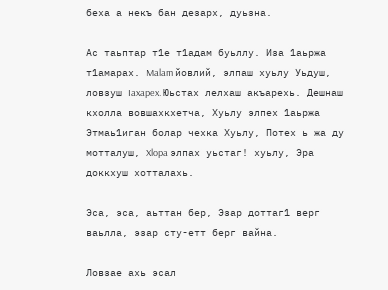беха а некъ бан дезарх, дуьзна.

Ас таьптар т1е т1адам буьллу. Иза 1аьржа т1амарах. Malam йовлий, элпаш хуьлу Уьдуш, ловзуш Iaxapex. Юьстах лелхаш акъарехь. Дешнаш кхолла вовшахкхетча, Хуьлу элпех 1аьржа Этмаь1иган болар чехка Хуьлу, Потех ь жа ду мотталуш, Xlopa элпах уьстаг! хуьлу, Эра доккхуш хотталахь.

Эса, эса, аьттан бер, Эзар доттаг1 верг ваьлла, эзар сту-етт берг вайна.

Ловзае ахь эсал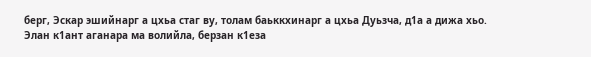берг, Эскар эшийнарг а цхьа стаг ву, толам баьккхинарг а цхьа Дуьзча, д1а а дижа хьо. Элан к1ант аганара ма волийла, берзан к1еза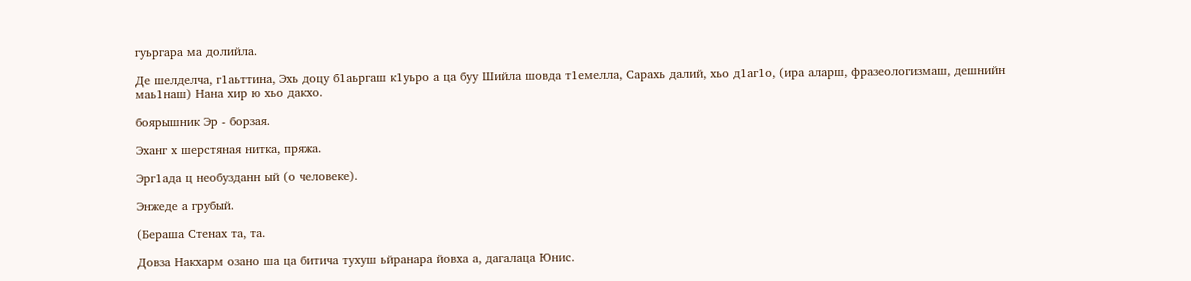гуьргара ма долийла.

Де шелделча, г1аьттина, Эхь доцу б1аьргаш к1уьро а ца буу Шийла шовда т1емелла, Сарахь далий, хьо д1аг1о, (ира аларш, фразеологизмаш, дешнийн маь1наш) Нана хир ю хьо дакхо.

боярышник Эр - борзая.

Эханг х шерстяная нитка, пряжа.

Эрг1ада ц необузданн ый (о человеке).

Энжеде а грубый.

(Бераша Стенах та, та.

Довза Накхарм озано ша ца битича тухуш ьйранара йовха а, дагалаца Юнис.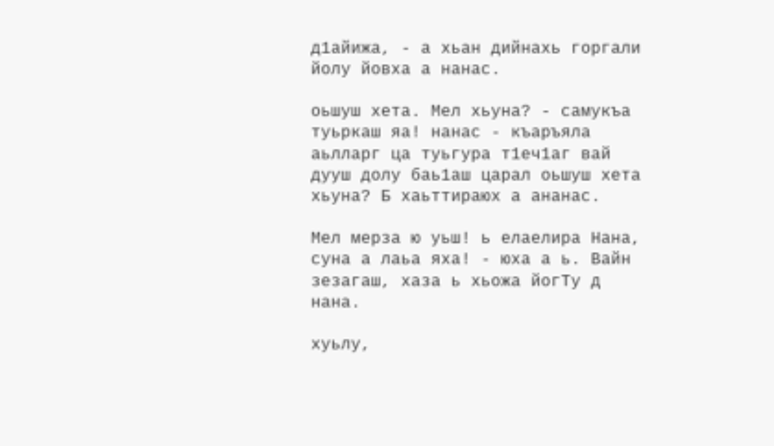д1айижа, - а хьан дийнахь горгали йолу йовха а нанас.

оьшуш хета. Мел хьуна? - самукъа туьркаш яа! нанас - къаръяла аьлларг ца туьгура т1еч1аг вай дууш долу баь1аш царал оьшуш хета хьуна? Б хаьттираюх а ананас.

Мел мерза ю уьш! ь елаелира Нана, суна а лаьа яха! - юха а ь. Вайн зезагаш, хаза ь хьожа йогТу д нана.

хуьлу,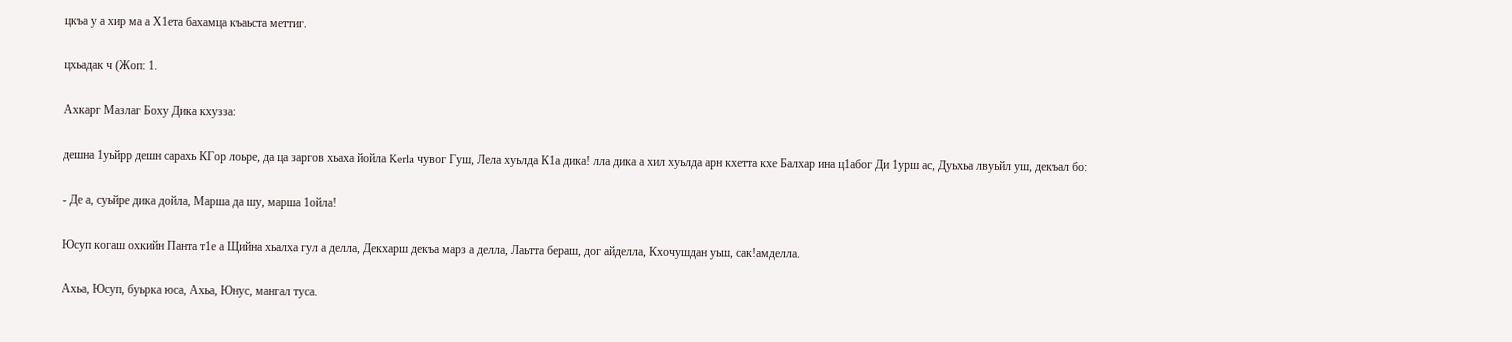цкъа у а хир ма а Х1ета бахамца къаьста меттиг.

цхьадак ч (Жоп: 1.

Ахкарг Мазлаг Боху Дика кхузза:

дешна 1уьйрр дешн сарахь КГор лоьре, да ца заргов хьаха йойла Kerla чувог Гуш, Лела хуьлда К1а дика! лла дика а хил хуьлда арн кхетта кхе Балхар ина ц1абог Ди 1урш ас, Дуьхьа лвуьйл уш, декъал бо:

- Де а, суьйре дика дойла, Марша да шу, марша 1ойла!

Юсуп когаш охкийн Панта т1е а Щийна хьалха гул а делла, Декхарш декъа марз а делла, Лаьтта бераш, дог айделла, Кхочушдан уьш, сак!амделла.

Ахьа, Юсуп, буьрка юса, Ахьа, Юнус, мангал туса.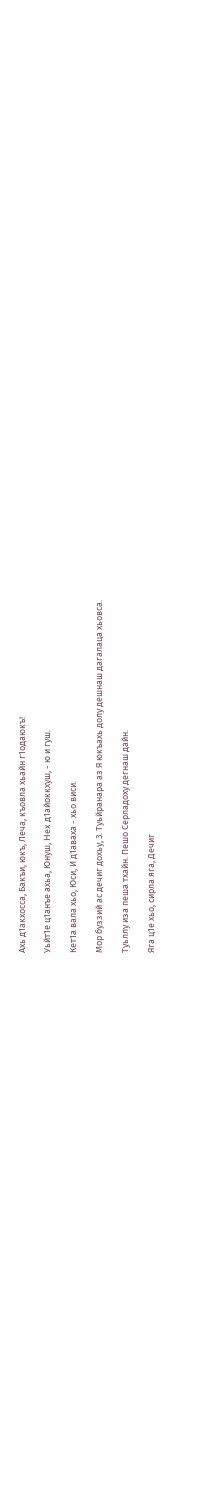Ахь д1акхосса, Бакъи, юкъ, Леча, къовла хьайн г1одаюкъ!

Уьйт1е ц1анъе ахьа, Юнуш, Hex д1айоккхуш, - ю и гуш.

Кет1а вала хьо, Юси, И д1аваха - хьо виси.

Мор буззий ас дечиг дохьу, 3. Туьйранара аз Я юкъахь долу дешнаш дагалаца хьовса.

Туьллу иза пеша тхайн. Пешо Серладоху дегнаш дайн.

Яга ц1е хьо, сирла яга, Дечиг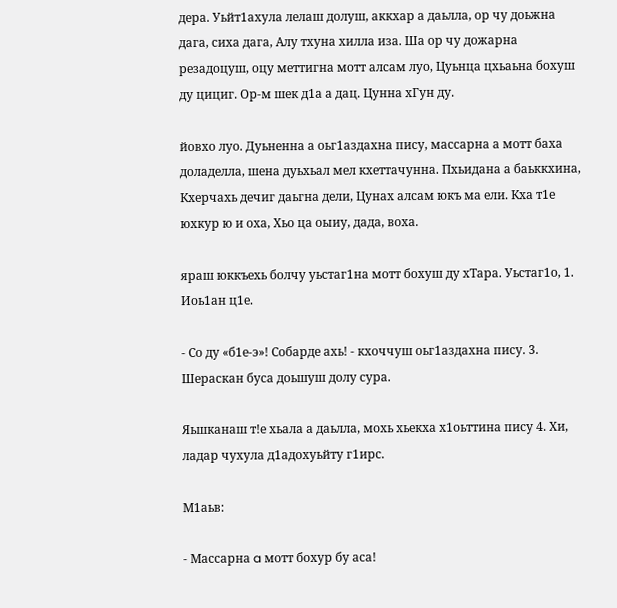дера. Уьйт1ахула лелаш долуш, аккхар а даьлла, ор чу доьжна дага, сиха дага, Алу тхуна хилла иза. Ша ор чу дожарна резадоцуш, оцу меттигна мотт алсам луо, Цуьнца цхьаьна бохуш ду цициг. Ор-м шек д1а а дац. Цунна хГун ду.

йовхо луо. Дуьненна а оьг1аздахна пису, массарна а мотт баха доладелла, шена дуьхьал мел кхеттачунна. Пхьидана а баьккхина, Кхерчахь дечиг даьгна дели, Цунах алсам юкъ ма ели. Кха т1е юхкур ю и оха, Хьо ца оыиу, дада, воха.

яраш юккъехь болчу уьстаг1на мотт бохуш ду хТара. Уьстаг1о, 1. Иоь1ан ц1е.

- Со ду «б1е-э»! Собарде ахь! - кхоччуш оьг1аздахна пису. 3. Шераскан буса доьшуш долу сура.

Яьшканаш т!е хьала а даьлла, мохь хьекха х1оьттина пису 4. Хи, ладар чухула д1адохуьйту г1ирс.

М1аьв:

- Массарна a мотт бохур бу аса!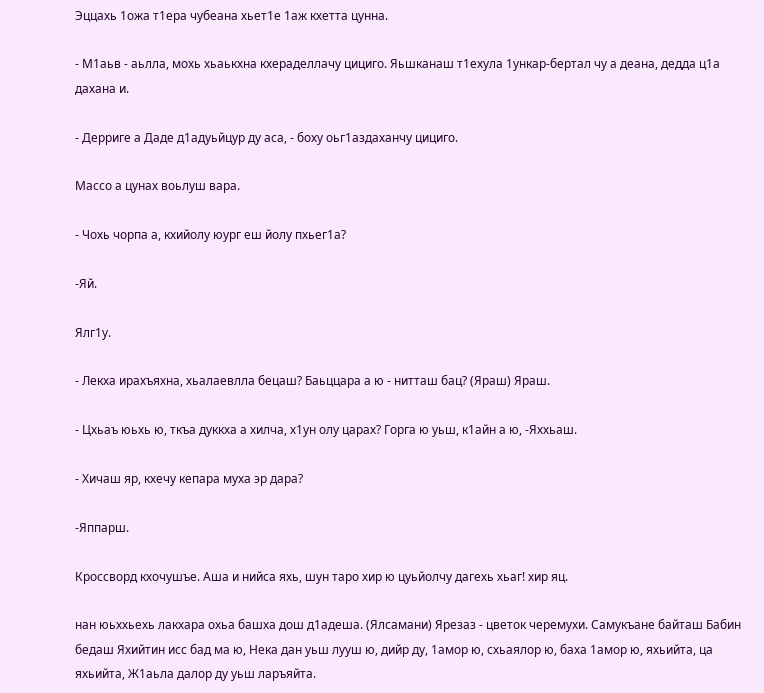Эццахь 1ожа т1ера чубеана хьет1е 1аж кхетта цунна.

- М1аьв - аьлла, мохь хьаькхна кхераделлачу цициго. Яьшканаш т1ехула 1ункар-бертал чу а деана, дедда ц1а дахана и.

- Дерриге а Даде д1адуьйцур ду аса, - боху оьг1аздаханчу цициго.

Массо а цунах воьлуш вара.

- Чохь чорпа а, кхийолу юург еш йолу пхьег1а?

-Яй.

Ялг1у.

- Лекха ирахъяхна, хьалаевлла бецаш? Баьццара а ю - нитташ бац? (Яраш) Яраш.

- Цхьаъ юьхь ю, ткъа дуккха а хилча, х1ун олу царах? Горга ю уьш, к1айн а ю, -Яххьаш.

- Хичаш яр, кхечу кепара муха эр дара?

-Яппарш.

Кроссворд кхочушъе. Аша и нийса яхь, шун таро хир ю цуьйолчу дагехь хьаг! хир яц.

нан юьххьехь лакхара охьа башха дош д1адеша. (Ялсамани) Ярезаз - цветок черемухи. Самукъане байташ Бабин бедаш Яхийтин исс бад ма ю, Нека дан уьш лууш ю, дийр ду, 1амор ю, схьаялор ю, баха 1амор ю, яхьийта, ца яхьийта, Ж1аьла далор ду уьш ларъяйта.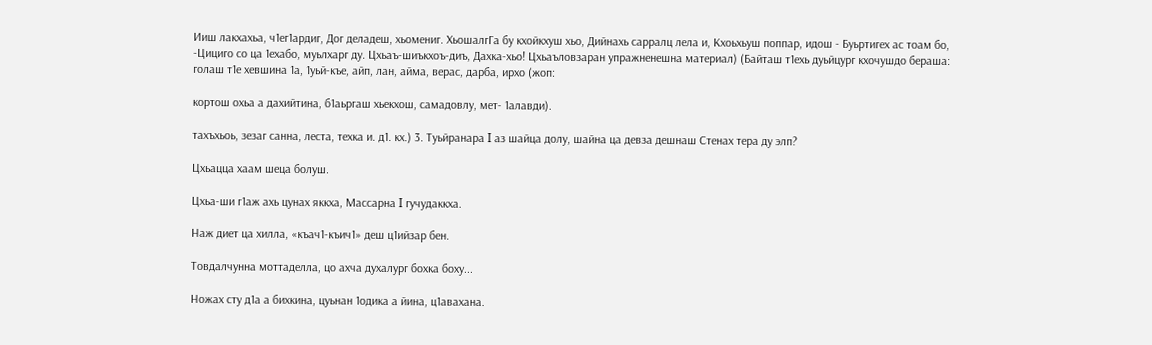Ииш лакхахьа, ч1ег1ардиг, Дог деладеш, хьомениг. ХьошалгГа бу кхойкхуш хьо, Дийнахь сарралц лела и, Кхоьхьуш поппар, идош - Буьртигех ас тоам бо, -Цициго со ца 1ехабо, муьлхарг ду. Цхьаъ-шиъкхоъ-диъ, Дахка-хьо! Цхьаъловзаран упражненешна материал) (Байташ т1ехь дуьйцург кхочушдо бераша: голаш т1е хевшина 1а, 1уьй-къе, айп, лан, айма, верас, дарба, ирхо (жоп:

кортош охьа а дахийтина, б1аьргаш хьекхош, самадовлу, мет- 1алавди).

тахъхьоь, зезаг санна, леста, техка и. д1. кх.) 3. Туьйранара I аз шайца долу, шайна ца девза дешнаш Стенах тера ду элп?

Цхьацца хаам шеца болуш.

Цхьа-ши г1аж ахь цунах яккха, Массарна I гучудаккха.

Наж диет ца хилла, «къач1-къич1» деш ц1ийзар бен.

Товдалчунна моттаделла, цо ахча духалург бохка боху...

Ножах сту д1а а бихкина, цуьнан 1одика а йина, ц1авахана.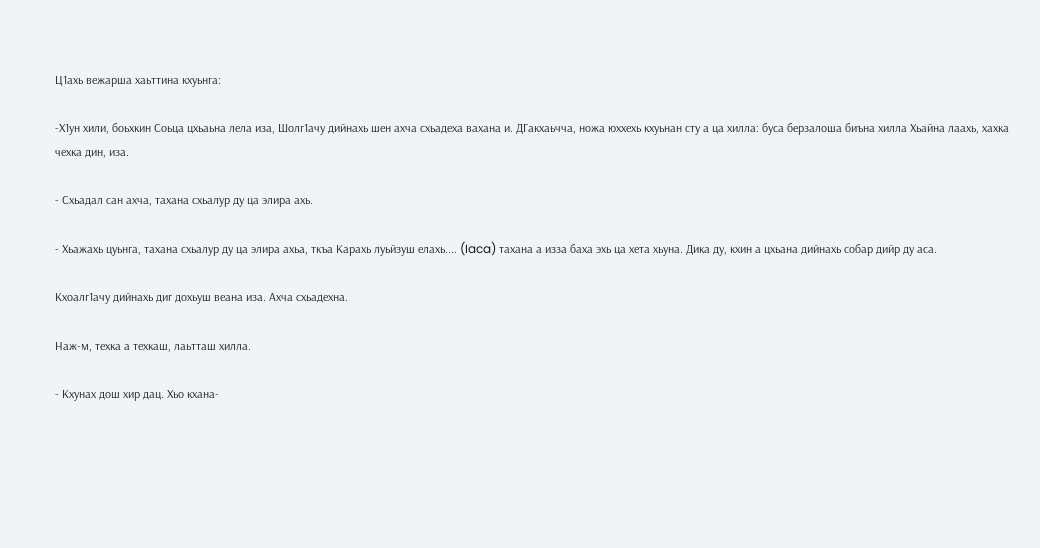Ц1ахь вежарша хаьттина кхуьнга:

-Х1ун хили, боьхкин Соьца цхьаьна лела иза, Шолг1ачу дийнахь шен ахча схьадеха вахана и. ДГакхаьчча, ножа юххехь кхуьнан сту а ца хилла: буса берзалоша биъна хилла Хьайна лаахь, хахка чехка дин, иза.

- Схьадал сан ахча, тахана схьалур ду ца элира ахь.

- Хьажахь цуьнга, тахана схьалур ду ца элира ахьа, ткъа Карахь луьйзуш елахь.... (Iaca) тахана а изза баха эхь ца хета хьуна. Дика ду, кхин а цхьана дийнахь собар дийр ду аса.

Кхоалг1ачу дийнахь диг дохьуш веана иза. Ахча схьадехна.

Наж-м, техка а техкаш, лаьтташ хилла.

- Кхунах дош хир дац. Хьо кхана-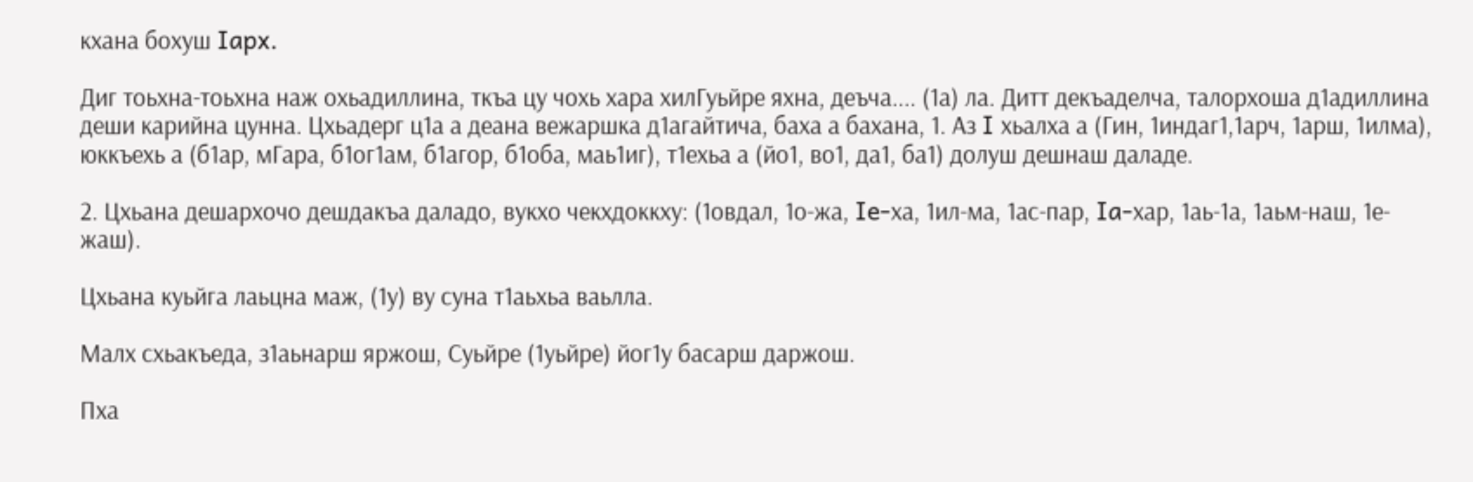кхана бохуш Iapx.

Диг тоьхна-тоьхна наж охьадиллина, ткъа цу чохь хара хилГуьйре яхна, деъча.... (1а) ла. Дитт декъаделча, талорхоша д1адиллина деши карийна цунна. Цхьадерг ц1а а деана вежаршка д1агайтича, баха а бахана, 1. Аз I хьалха а (Гин, 1индаг1,1арч, 1арш, 1илма), юккъехь а (б1ар, мГара, б1ог1ам, б1агор, б1оба, маь1иг), т1ехьа а (йо1, во1, да1, ба1) долуш дешнаш даладе.

2. Цхьана дешархочо дешдакъа даладо, вукхо чекхдоккху: (1овдал, 1о-жа, Ie-ха, 1ил-ма, 1ас-пар, Ia-хар, 1аь-1а, 1аьм-наш, 1е- жаш).

Цхьана куьйга лаьцна маж, (1у) ву суна т1аьхьа ваьлла.

Малх схьакъеда, з1аьнарш яржош, Суьйре (1уьйре) йог1у басарш даржош.

Пха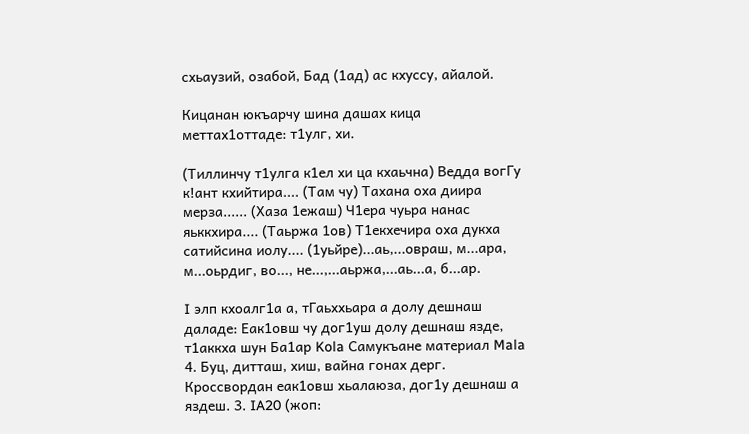схьаузий, озабой, Бад (1ад) ас кхуссу, айалой.

Кицанан юкъарчу шина дашах кица меттах1оттаде: т1улг, хи.

(Тиллинчу т1улга к1ел хи ца кхаьчна) Ведда вогГу к!ант кхийтира.... (Там чу) Тахана оха диира мерза...... (Хаза 1ежаш) Ч1ера чуьра нанас яьккхира.... (Таьржа 1ов) Т1екхечира оха дукха сатийсина иолу.... (1уьйре)...аь,...овраш, м...ара, м...оьрдиг, во..., не...,...аьржа,...аь...а, б...ар.

I элп кхоалг1а а, тГаьххьара а долу дешнаш даладе: Еак1овш чу дог1уш долу дешнаш язде, т1аккха шун Ба1ар Kola Самукъане материал Mala 4. Буц, дитташ, хиш, вайна гонах дерг. Кроссвордан еак1овш хьалаюза, дог1у дешнаш а яздеш. 3. IA20 (жоп: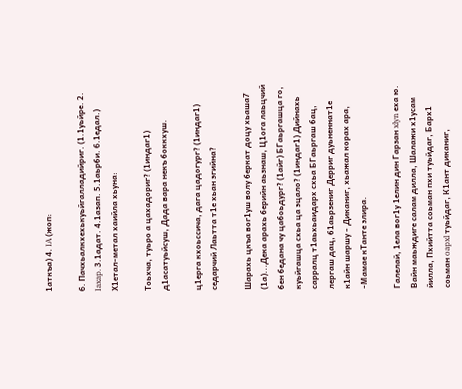1аткъа) 4. IA (жоп:

6. Пачхьалкхехькуьйгалладийриг. (1.1уьйре. 2. Iaxap. 3.1адат. 4.1азап. 5.1аьрби. 6.1едал.) Х1етал-метал хаийла хьуна:

Тоьхча, туьро а цахадориг? (1индаг1) д1асатуьйсуш, Дада вара некъ боккхуш.

ц1ерга кхоьссича, дага цадогург? (1индаг1) седарчий Лаьтта т1е хьан эгийна?

Шарахь цкъа вог1уш волу беркат доцу хьаша7 (1а)...Дека арахь берийн аьзнаш, Ц1ога лаьцчий бен бедана чу цабоьдург? (1айг) БГаьргашца го, куьйгашца схьа ца эцало? (1индаг1) Дийнахь сарралц т1аьхьаидарх схьа БГаьргаш бац, лергаш дац, б1аьрзениг Дерриг дуьненнат1е к1айн шаршу - Диканиг, хьажал корах ара, -Мамае кТанте элира.

Галелай, 1ела вог1у 1елин дин Гарзан xlyn еха ю. Вайн маьждиге салам дилла, Шалажи х1усам йилла, Пхийтта соьман пхи туьйдаг, Барх1 соьман oapxl туьйдаг, К1ант диканиг,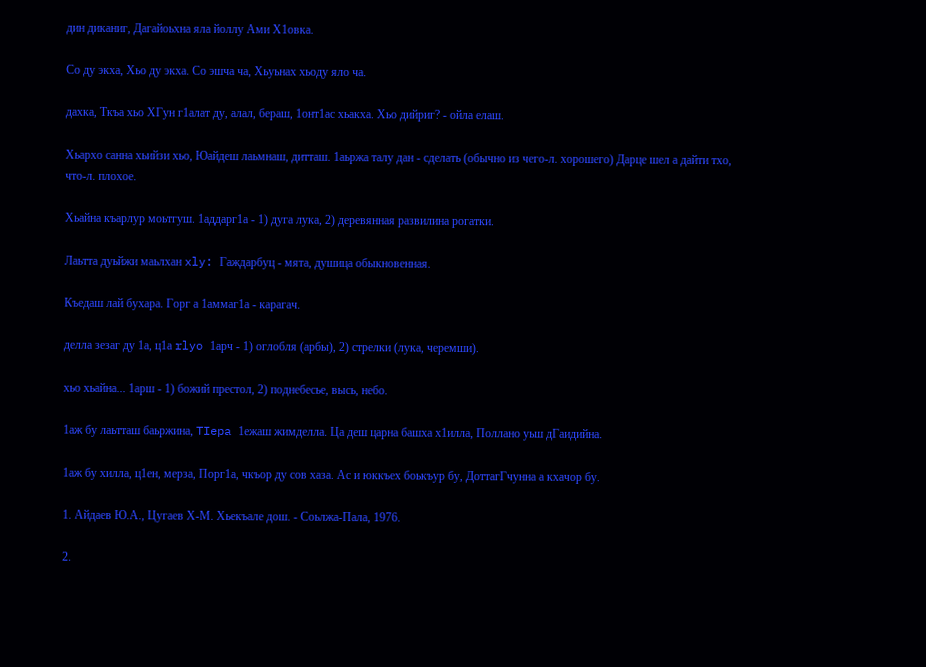дин диканиг, Дагайоьхна яла йоллу Ами Х1овка.

Со ду экха, Хьо ду экха. Со эшча ча, Хьуьнах хьоду яло ча.

дахка, Ткъа хьо ХГун г1алат ду, алал, бераш, 1онт1ас хьакха. Хьо дийриг? - ойла елаш.

Хьархо санна хьийзи хьо, Юайдеш лаьмнаш, дитташ. 1аьржа талу дан - сделать (обычно из чего-л. хорошего) Дарце шел а дайти тхо, что-л. плохое.

Хьайна къарлур моьтгуш. 1аддарг1а - 1) дуга лука, 2) деревянная развилина рогатки.

Лаьтта дуьйжи маьлхан xly: Гаждарбуц - мята, душица обыкновенная.

Къедаш лай бухара. Горг а 1аммаг1а - карагач.

делла зезаг ду 1а, ц1а rlyo 1арч - 1) оглобля (арбы), 2) стрелки (лука, черемши).

хьо хьайна... 1арш - 1) божий престол, 2) поднебесье, высь, небо.

1аж бу лаьтташ баьржина, TIepa 1ежаш жимделла. Ца деш царна башха х1илла, Поллано уьш дГаидийна.

1аж бу хилла, ц1ен, мерза, Порг1а, чкъор ду сов хаза. Ас и юккъех боькъур бу, ДоттагГчунна а кхачор бу.

1. Айдаев Ю.А., Цугаев Х-М. Хьекъале дош. - Соьлжа-Пала, 1976.

2.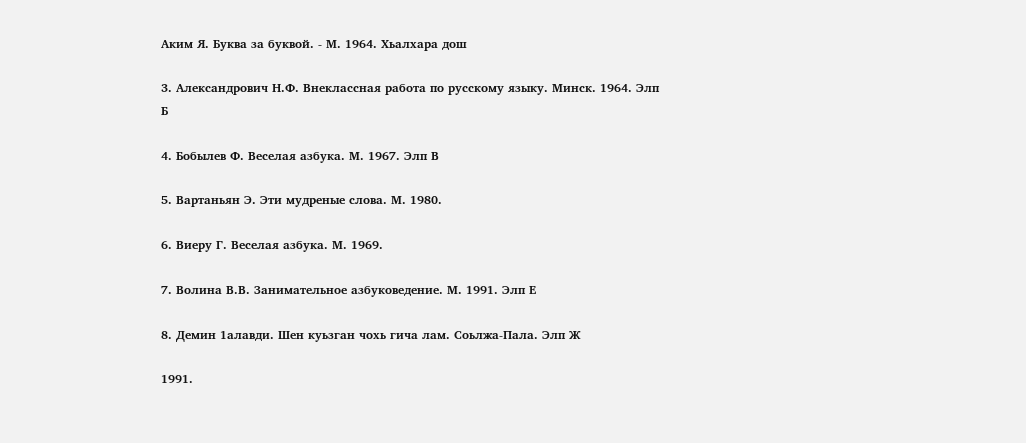Аким Я. Буква за буквой. - М. 1964. Хьалхара дош

3. Александрович Н.Ф. Внеклассная работа по русскому языку. Минск. 1964. Элп Б

4. Бобылев Ф. Веселая азбука. М. 1967. Элп В

5. Вартаньян Э. Эти мудреные слова. М. 1980.

6. Виеру Г. Веселая азбука. М. 1969.

7. Волина В.В. Занимательное азбуковедение. М. 1991. Элп Е

8. Демин 1алавди. Шен куьзган чохь гича лам. Соьлжа-Пала. Элп Ж

1991.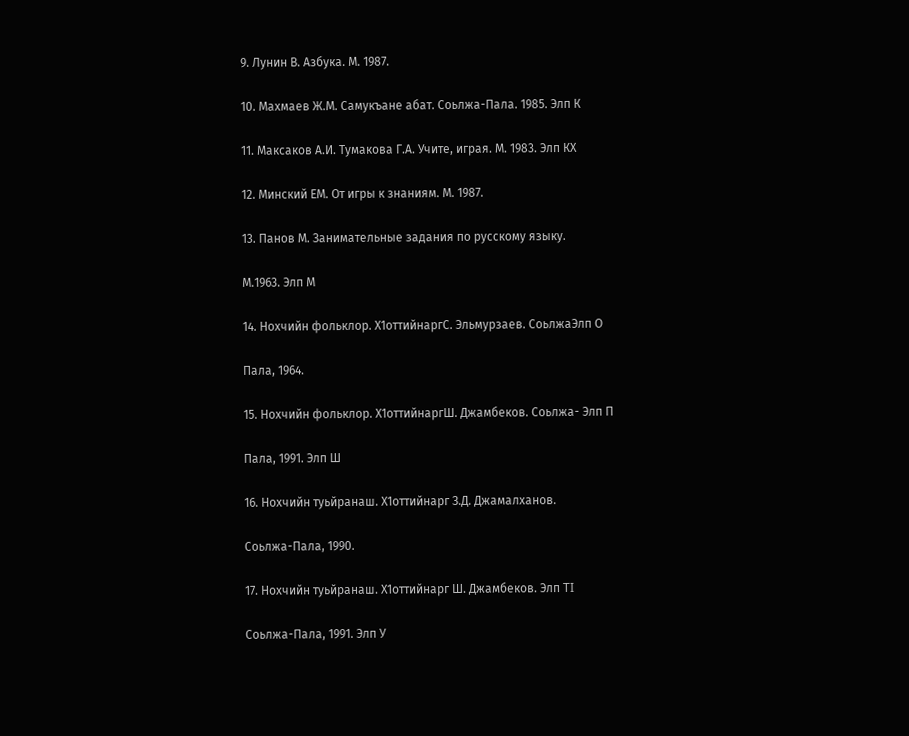9. Лунин В. Азбука. М. 1987.

10. Махмаев Ж.М. Самукъане абат. Соьлжа-Пала. 1985. Элп К

11. Максаков А.И. Тумакова Г.А. Учите, играя. М. 1983. Элп КХ

12. Минский ЕМ. От игры к знаниям. М. 1987.

13. Панов М. Занимательные задания по русскому языку.

М.1963. Элп М

14. Нохчийн фольклор. Х1оттийнаргС. Эльмурзаев. СоьлжаЭлп О

Пала, 1964.

15. Нохчийн фольклор. Х1оттийнаргШ. Джамбеков. Соьлжа- Элп П

Пала, 1991. Элп Ш

16. Нохчийн туьйранаш. Х1оттийнарг З.Д. Джамалханов.

Соьлжа-Пала, 1990.

17. Нохчийн туьйранаш. Х1оттийнарг Ш. Джамбеков. Элп TI

Соьлжа-Пала, 1991. Элп У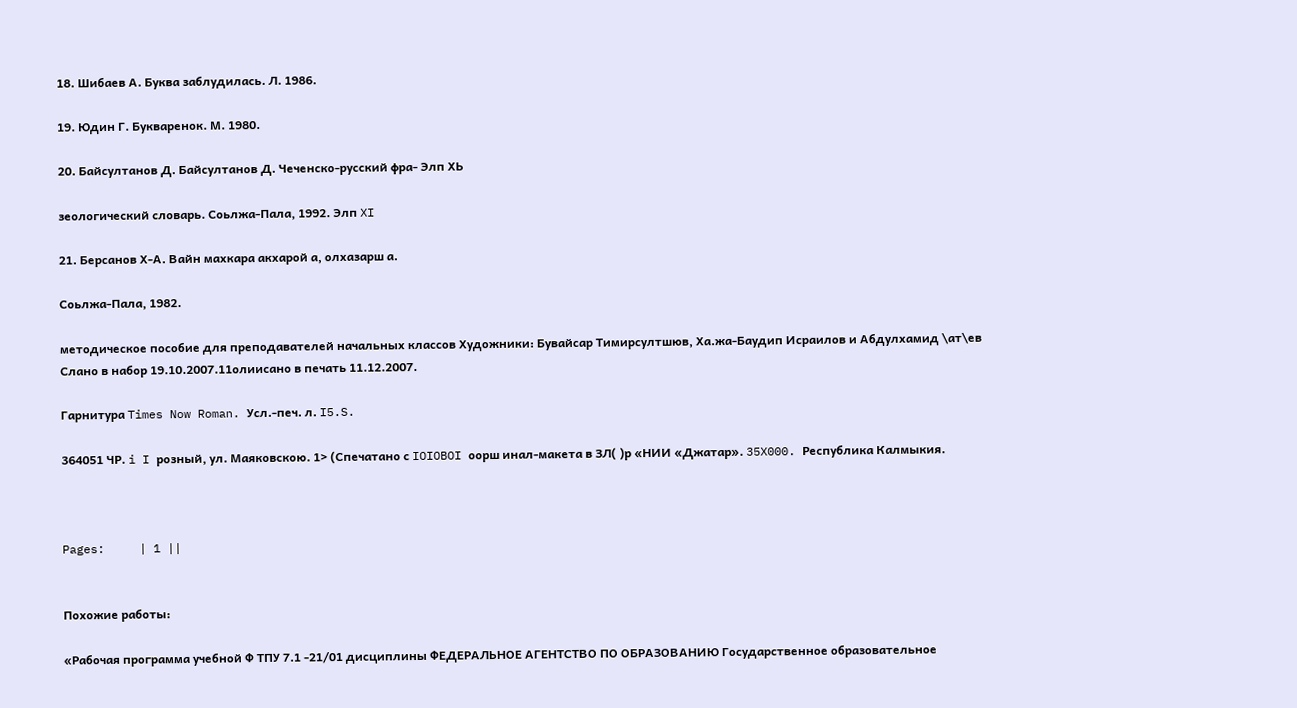18. Шибаев А. Буква заблудилась. Л. 1986.

19. Юдин Г. Букваренок. М. 1980.

20. Байсултанов Д. Байсултанов Д. Чеченско-русский фра- Элп ХЬ

зеологический словарь. Соьлжа-Пала, 1992. Элп XI

21. Берсанов Х-А. Вайн махкара акхарой а, олхазарш а.

Соьлжа-Пала, 1982.

методическое пособие для преподавателей начальных классов Художники: Бувайсар Тимирсултшюв, Ха.жа-Баудип Исраилов и Абдулхамид \ат\ев Слано в набор 19.10.2007.11олиисано в печать 11.12.2007.

Гарнитура Times Now Roman. Усл.-печ. л. I5.S.

364051 ЧР. i I розный, ул. Маяковскою. 1> (Спечатано с IOIOBOI оорш инал-макета в ЗЛ( )р «НИИ «Джатар». 35X000. Республика Калмыкия.



Pages:     | 1 ||


Похожие работы:

«Рабочая программа учебной Ф ТПУ 7.1 -21/01 дисциплины ФЕДЕРАЛЬНОЕ АГЕНТСТВО ПО ОБРАЗОВАНИЮ Государственное образовательное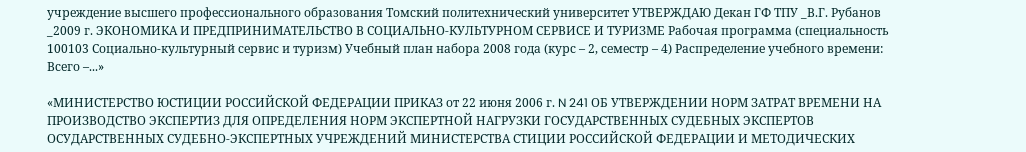учреждение высшего профессионального образования Томский политехнический университет УТВЕРЖДАЮ Декан ГФ ТПУ _В.Г. Рубанов _2009 г. ЭКОНОМИКА И ПРЕДПРИНИМАТЕЛЬСТВО В СОЦИАЛЬНО-КУЛЬТУРНОМ СЕРВИСЕ И ТУРИЗМЕ Рабочая программа (специальность 100103 Социально-культурный сервис и туризм) Учебный план набора 2008 года (курс – 2, семестр – 4) Распределение учебного времени: Всего –...»

«МИНИСТЕРСТВО ЮСТИЦИИ РОССИЙСКОЙ ФЕДЕРАЦИИ ПРИКАЗ от 22 июня 2006 г. N 241 ОБ УТВЕРЖДЕНИИ НОРМ ЗАТРАТ ВРЕМЕНИ НА ПРОИЗВОДСТВО ЭКСПЕРТИЗ ДЛЯ ОПРЕДЕЛЕНИЯ НОРМ ЭКСПЕРТНОЙ НАГРУЗКИ ГОСУДАРСТВЕННЫХ СУДЕБНЫХ ЭКСПЕРТОВ ОСУДАРСТВЕННЫХ СУДЕБНО-ЭКСПЕРТНЫХ УЧРЕЖДЕНИЙ МИНИСТЕРСТВА СТИЦИИ РОССИЙСКОЙ ФЕДЕРАЦИИ И МЕТОДИЧЕСКИХ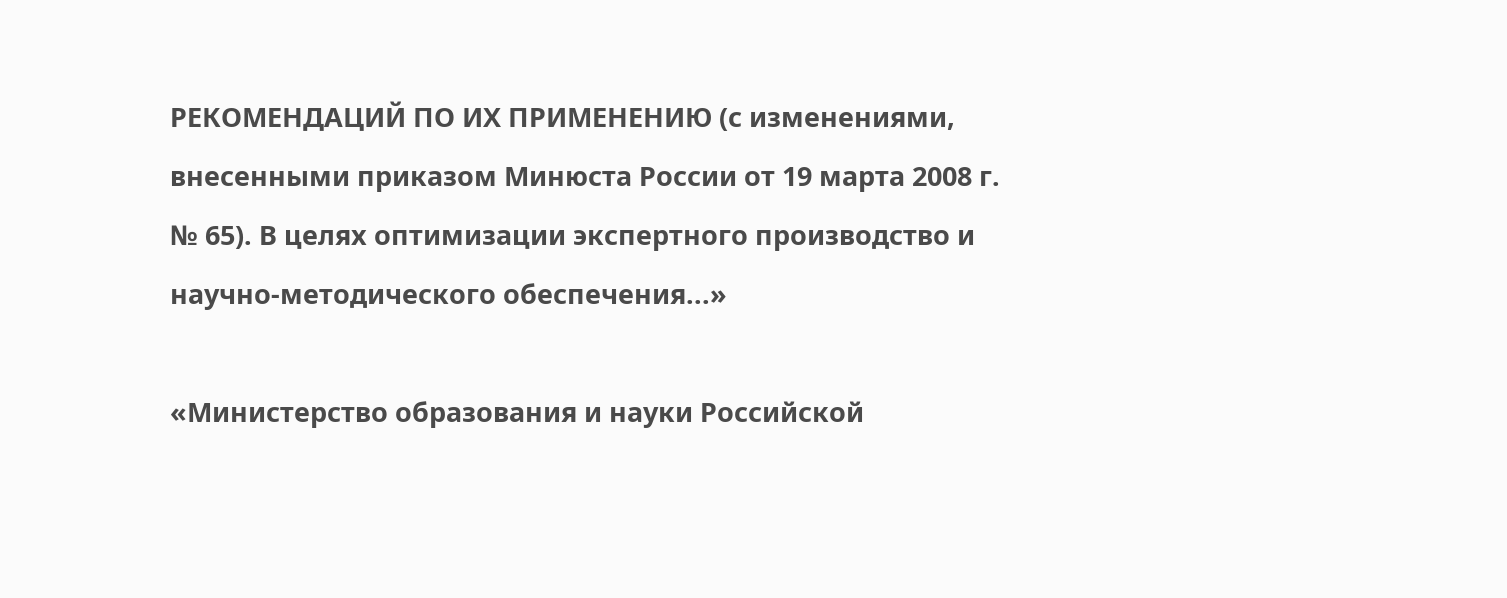РЕКОМЕНДАЦИЙ ПО ИХ ПРИМЕНЕНИЮ (с изменениями, внесенными приказом Минюста России от 19 марта 2008 г. № 65). В целях оптимизации экспертного производство и научно-методического обеспечения...»

«Министерство образования и науки Российской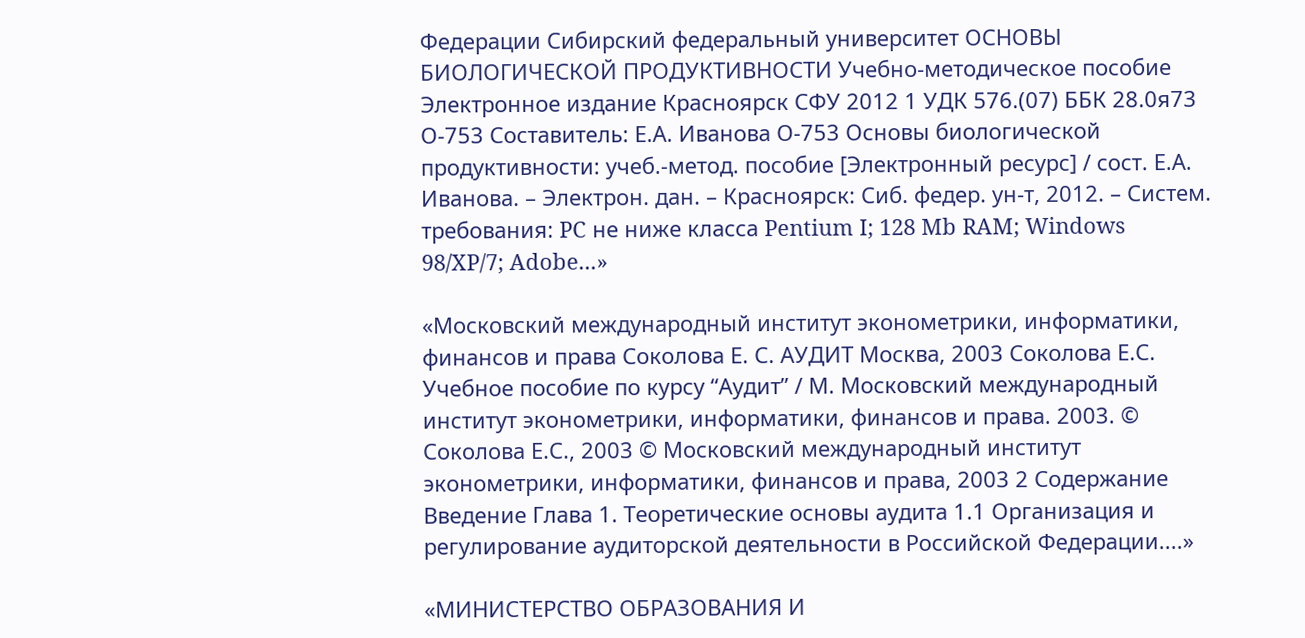Федерации Сибирский федеральный университет ОСНОВЫ БИОЛОГИЧЕСКОЙ ПРОДУКТИВНОСТИ Учебно-методическое пособие Электронное издание Красноярск СФУ 2012 1 УДК 576.(07) ББК 28.0я73 О-753 Составитель: Е.А. Иванова О-753 Основы биологической продуктивности: учеб.-метод. пособие [Электронный ресурс] / сост. Е.А. Иванова. – Электрон. дан. – Красноярск: Сиб. федер. ун-т, 2012. – Систем. требования: PC не ниже класса Pentium I; 128 Mb RAM; Windows 98/XP/7; Adobe...»

«Московский международный институт эконометрики, информатики, финансов и права Соколова Е. С. АУДИТ Москва, 2003 Соколова Е.С. Учебное пособие по курсу “Аудит” / М. Московский международный институт эконометрики, информатики, финансов и права. 2003. © Соколова Е.С., 2003 © Московский международный институт эконометрики, информатики, финансов и права, 2003 2 Содержание Введение Глава 1. Теоретические основы аудита 1.1 Организация и регулирование аудиторской деятельности в Российской Федерации....»

«МИНИСТЕРСТВО ОБРАЗОВАНИЯ И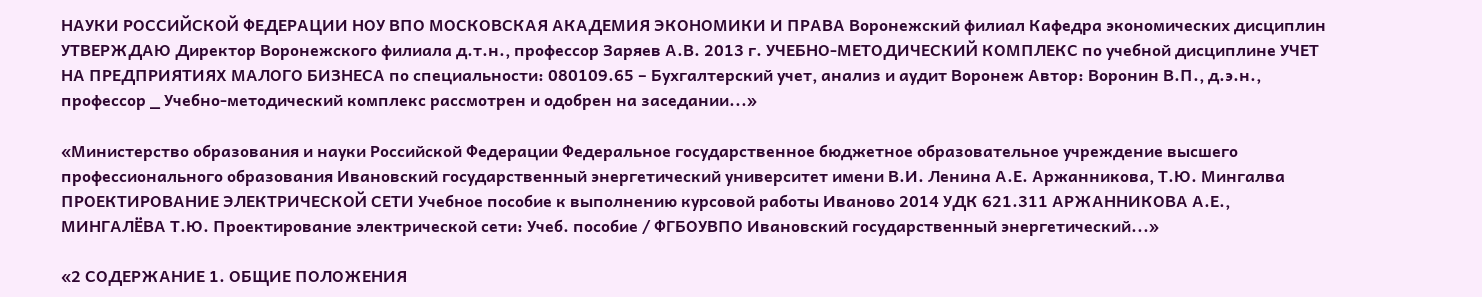НАУКИ РОССИЙСКОЙ ФЕДЕРАЦИИ НОУ ВПО МОСКОВСКАЯ АКАДЕМИЯ ЭКОНОМИКИ И ПРАВА Воронежский филиал Кафедра экономических дисциплин УТВЕРЖДАЮ Директор Воронежского филиала д.т.н., профессор Заряев А.В. 2013 г. УЧЕБНО-МЕТОДИЧЕСКИЙ КОМПЛЕКС по учебной дисциплине УЧЕТ НА ПРЕДПРИЯТИЯХ МАЛОГО БИЗНЕСА по специальности: 080109.65 – Бухгалтерский учет, анализ и аудит Воронеж Автор: Воронин В.П., д.э.н., профессор _ Учебно-методический комплекс рассмотрен и одобрен на заседании...»

«Министерство образования и науки Российской Федерации Федеральное государственное бюджетное образовательное учреждение высшего профессионального образования Ивановский государственный энергетический университет имени В.И. Ленина А.Е. Аржанникова, Т.Ю. Мингалва ПРОЕКТИРОВАНИЕ ЭЛЕКТРИЧЕСКОЙ СЕТИ Учебное пособие к выполнению курсовой работы Иваново 2014 УДК 621.311 АРЖАННИКОВА А.Е., МИНГАЛЁВА Т.Ю. Проектирование электрической сети: Учеб. пособие / ФГБОУВПО Ивановский государственный энергетический...»

«2 СОДЕРЖАНИЕ 1. ОБЩИЕ ПОЛОЖЕНИЯ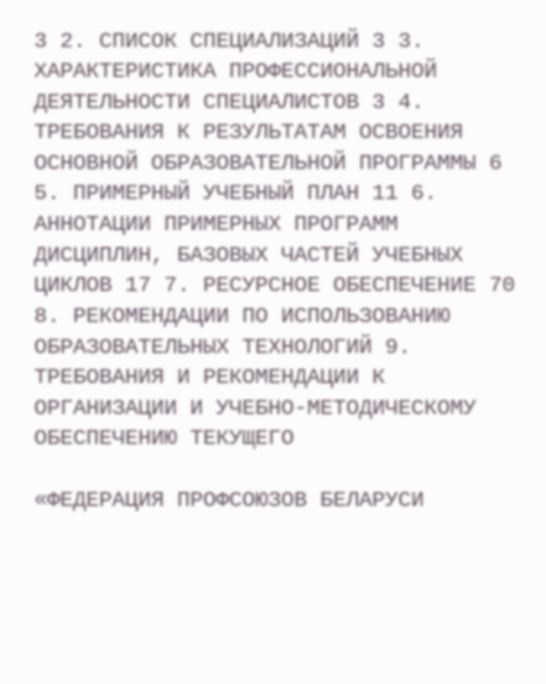3 2. СПИСОК СПЕЦИАЛИЗАЦИЙ 3 3. ХАРАКТЕРИСТИКА ПРОФЕССИОНАЛЬНОЙ ДЕЯТЕЛЬНОСТИ СПЕЦИАЛИСТОВ 3 4. ТРЕБОВАНИЯ К РЕЗУЛЬТАТАМ ОСВОЕНИЯ ОСНОВНОЙ ОБРАЗОВАТЕЛЬНОЙ ПРОГРАММЫ 6 5. ПРИМЕРНЫЙ УЧЕБНЫЙ ПЛАН 11 6. АННОТАЦИИ ПРИМЕРНЫХ ПРОГРАММ ДИСЦИПЛИН, БАЗОВЫХ ЧАСТЕЙ УЧЕБНЫХ ЦИКЛОВ 17 7. РЕСУРСНОЕ ОБЕСПЕЧЕНИЕ 70 8. РЕКОМЕНДАЦИИ ПО ИСПОЛЬЗОВАНИЮ ОБРАЗОВАТЕЛЬНЫХ ТЕХНОЛОГИЙ 9. ТРЕБОВАНИЯ И РЕКОМЕНДАЦИИ К ОРГАНИЗАЦИИ И УЧЕБНО-МЕТОДИЧЕСКОМУ ОБЕСПЕЧЕНИЮ ТЕКУЩЕГО

«ФЕДЕРАЦИЯ ПРОФСОЮЗОВ БЕЛАРУСИ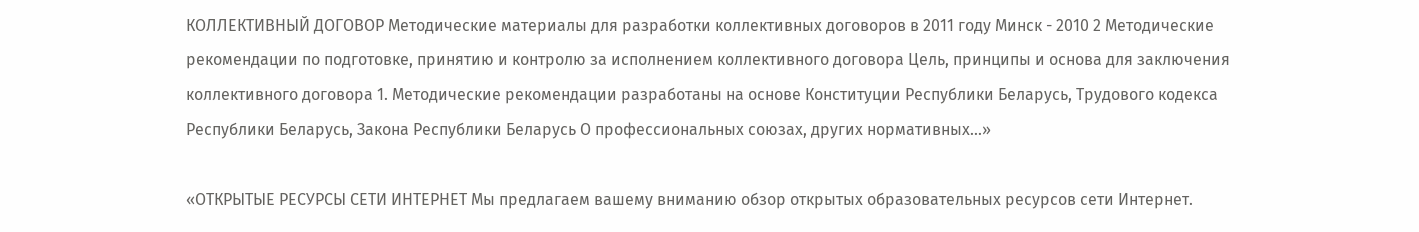КОЛЛЕКТИВНЫЙ ДОГОВОР Методические материалы для разработки коллективных договоров в 2011 году Минск - 2010 2 Методические рекомендации по подготовке, принятию и контролю за исполнением коллективного договора Цель, принципы и основа для заключения коллективного договора 1. Методические рекомендации разработаны на основе Конституции Республики Беларусь, Трудового кодекса Республики Беларусь, Закона Республики Беларусь О профессиональных союзах, других нормативных...»

«ОТКРЫТЫЕ РЕСУРСЫ СЕТИ ИНТЕРНЕТ Мы предлагаем вашему вниманию обзор открытых образовательных ресурсов сети Интернет.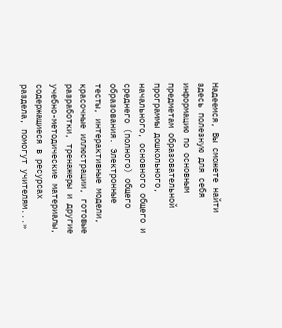Надеемся, Вы сможете найти здесь полезную для себя информацию по основным предметам образовательной программы дошкольного, начального, основного общего и среднего (полного) общего образования. Электронные тесты, интерактивные модели, красочные иллюстрации, готовые разработки, тренажеры и другие учебно-методические материалы, содержащиеся в ресурсах раздела, помогут учителям...»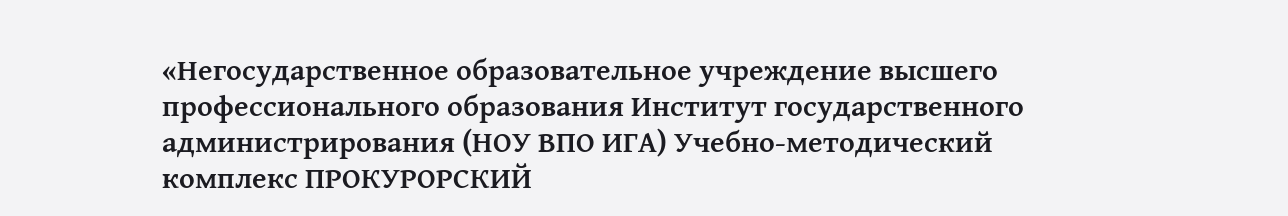«Негосударственное образовательное учреждение высшего профессионального образования Институт государственного администрирования (НОУ ВПО ИГА) Учебно-методический комплекс ПРОКУРОРСКИЙ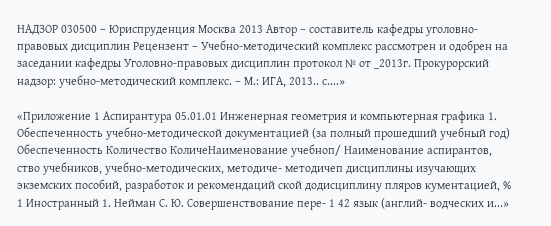НАДЗОР 030500 – Юриспруденция Москва 2013 Автор – составитель кафедры уголовно-правовых дисциплин Рецензент – Учебно-методический комплекс рассмотрен и одобрен на заседании кафедры Уголовно-правовых дисциплин протокол № от _2013г. Прокурорский надзор: учебно-методический комплекс. – М.: ИГА, 2013.. с....»

«Приложение 1 Аспирантура 05.01.01 Инженерная геометрия и компьютерная графика 1. Обеспеченность учебно-методической документацией (за полный прошедший учебный год) Обеспеченность Количество КоличеНаименование учебноп/ Наименование аспирантов, ство учебников, учебно-методических, методиче- методичеп дисциплины изучающих экземских пособий, разработок и рекомендаций ской додисциплину пляров кументацией, % 1 Иностранный 1. Нейман С. Ю. Совершенствование пере- 1 42 язык (англий- водческих и...»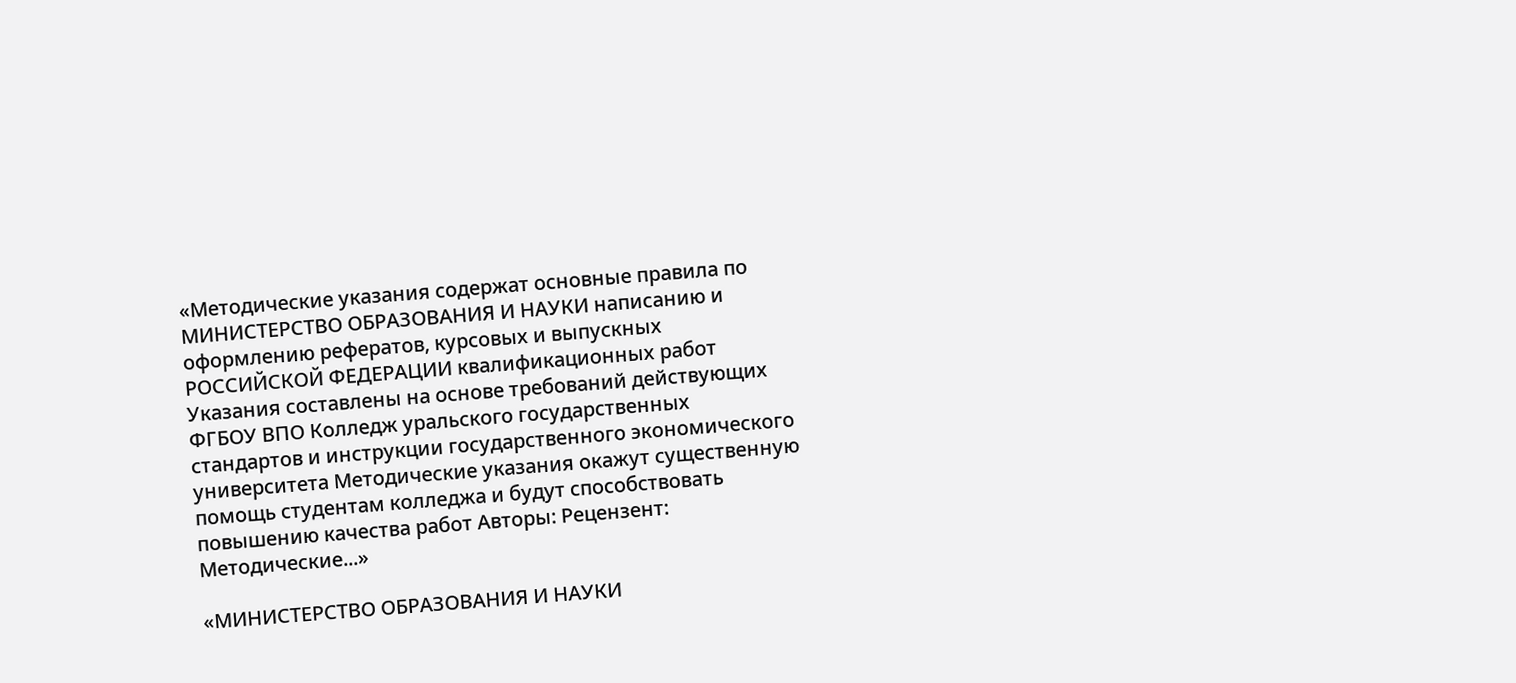«Методические указания содержат основные правила по МИНИСТЕРСТВО ОБРАЗОВАНИЯ И НАУКИ написанию и оформлению рефератов, курсовых и выпускных РОССИЙСКОЙ ФЕДЕРАЦИИ квалификационных работ Указания составлены на основе требований действующих ФГБОУ ВПО Колледж уральского государственных стандартов и инструкции государственного экономического университета Методические указания окажут существенную помощь студентам колледжа и будут способствовать повышению качества работ Авторы: Рецензент: Методические...»

«МИНИСТЕРСТВО ОБРАЗОВАНИЯ И НАУКИ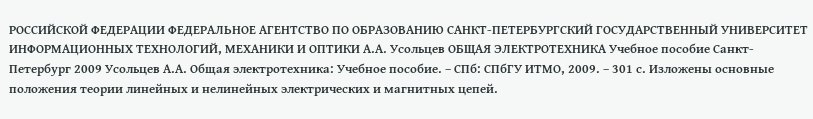РОССИЙСКОЙ ФЕДЕРАЦИИ ФЕДЕРАЛЬНОЕ АГЕНТСТВО ПО ОБРАЗОВАНИЮ САНКТ-ПЕТЕРБУРГСКИЙ ГОСУДАРСТВЕННЫЙ УНИВЕРСИТЕТ ИНФОРМАЦИОННЫХ ТЕХНОЛОГИЙ, МЕХАНИКИ И ОПТИКИ А.А. Усольцев ОБЩАЯ ЭЛЕКТРОТЕХНИКА Учебное пособие Санкт-Петербург 2009 Усольцев А.А. Общая электротехника: Учебное пособие. – СПб: СПбГУ ИТМО, 2009. – 301 с. Изложены основные положения теории линейных и нелинейных электрических и магнитных цепей.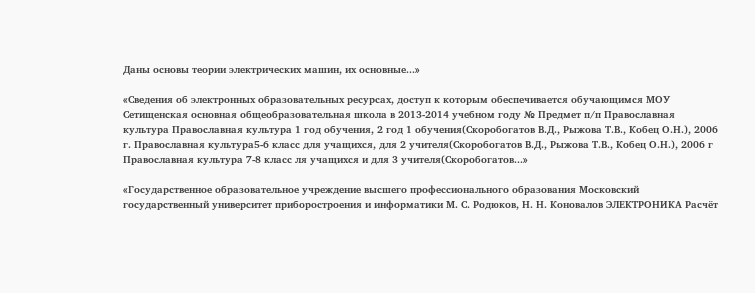Даны основы теории электрических машин, их основные...»

«Сведения об электронных образовательных ресурсах, доступ к которым обеспечивается обучающимся МОУ Сетищенская основная общеобразовательная школа в 2013-2014 учебном году № Предмет п/п Православная культура Православная культура 1 год обучения, 2 год 1 обучения(Скоробогатов В.Д., Рыжова Т.В., Кобец О.Н.), 2006 г. Православная культура5-6 класс для учащихся, для 2 учителя(Скоробогатов В.Д., Рыжова Т.В., Кобец О.Н.), 2006 г Православная культура 7-8 класс ля учащихся и для 3 учителя(Скоробогатов...»

«Государственное образовательное учреждение высшего профессионального образования Московский государственный университет приборостроения и информатики М. С. Родюков, Н. Н. Коновалов ЭЛЕКТРОНИКА Расчёт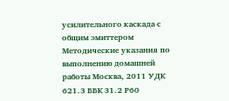усилительного каскада с общим эмиттером Методические указания по выполнению домашней работы Москва, 2011 УДК 621.3 ББК 31.2 Р60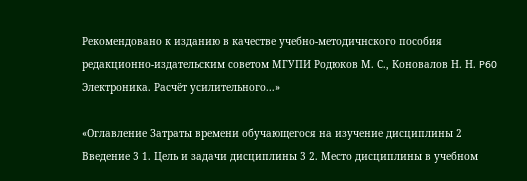Рекомендовано к изданию в качестве учебно-методичнского пособия редакционно-издательским советом МГУПИ Родюков М. С., Коновалов Н. Н. P60 Электроника. Расчёт усилительного...»

«Оглавление Затраты времени обучающегося на изучение дисциплины 2 Введение 3 1. Цель и задачи дисциплины 3 2. Место дисциплины в учебном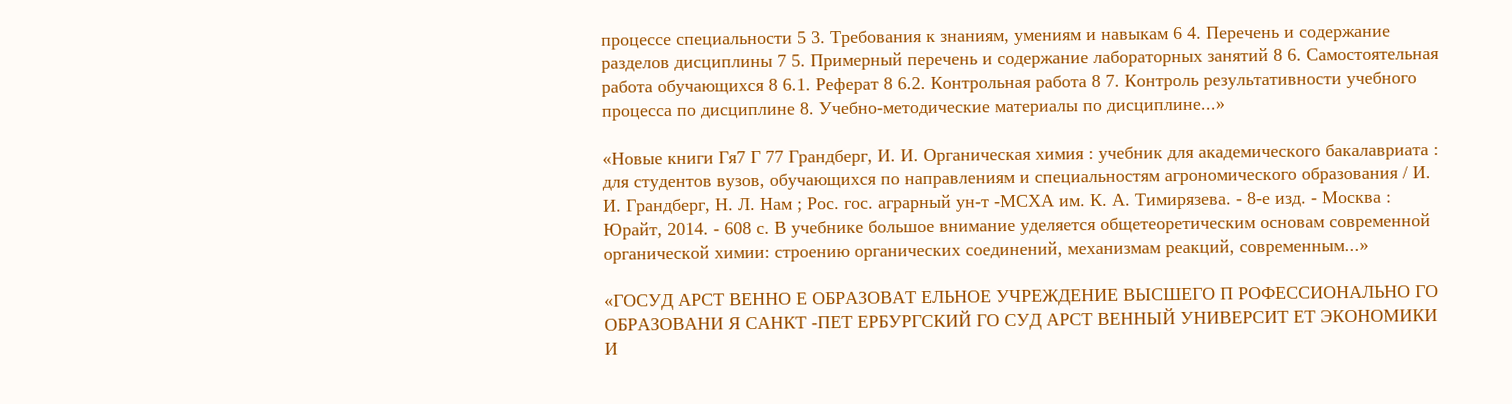процессе специальности 5 3. Требования к знаниям, умениям и навыкам 6 4. Перечень и содержание разделов дисциплины 7 5. Примерный перечень и содержание лабораторных занятий 8 6. Самостоятельная работа обучающихся 8 6.1. Реферат 8 6.2. Контрольная работа 8 7. Контроль результативности учебного процесса по дисциплине 8. Учебно-методические материалы по дисциплине...»

«Новые книги Гя7 Г 77 Грандберг, И. И. Органическая химия : учебник для академического бакалавриата : для студентов вузов, обучающихся по направлениям и специальностям агрономического образования / И. И. Грандберг, Н. Л. Нам ; Рос. гос. аграрный ун-т -МСХА им. К. А. Тимирязева. - 8-е изд. - Москва : Юрайт, 2014. - 608 с. В учебнике большое внимание уделяется общетеоретическим основам современной органической химии: строению органических соединений, механизмам реакций, современным...»

«ГОСУД АРСТ ВЕННО Е ОБРАЗОВАТ ЕЛЬНОЕ УЧРЕЖДЕНИЕ ВЫСШЕГО П РОФЕССИОНАЛЬНО ГО ОБРАЗОВАНИ Я САНКТ -ПЕТ ЕРБУРГСКИЙ ГО СУД АРСТ ВЕННЫЙ УНИВЕРСИТ ЕТ ЭКОНОМИКИ И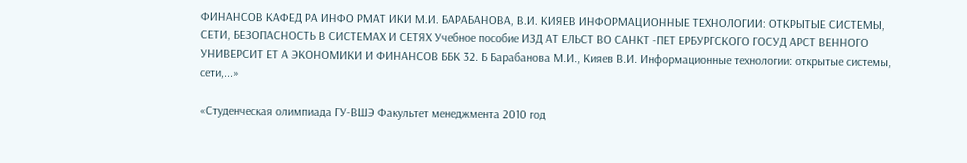ФИНАНСОВ КАФЕД РА ИНФО РМАТ ИКИ М.И. БАРАБАНОВА, В.И. КИЯЕВ ИНФОРМАЦИОННЫЕ ТЕХНОЛОГИИ: ОТКРЫТЫЕ СИСТЕМЫ, СЕТИ, БЕЗОПАСНОСТЬ В СИСТЕМАХ И СЕТЯХ Учебное пособие ИЗД АТ ЕЛЬСТ ВО САНКТ -ПЕТ ЕРБУРГСКОГО ГОСУД АРСТ ВЕННОГО УНИВЕРСИТ ЕТ А ЭКОНОМИКИ И ФИНАНСОВ ББК 32. Б Барабанова М.И., Кияев В.И. Информационные технологии: открытые системы, сети,...»

«Студенческая олимпиада ГУ-ВШЭ Факультет менеджмента 2010 год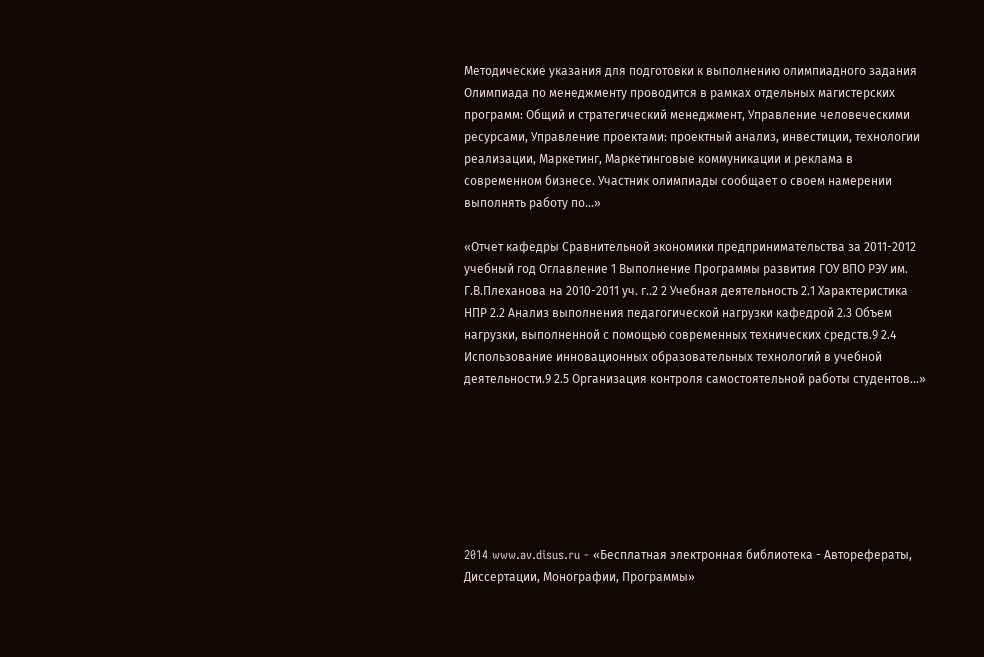Методические указания для подготовки к выполнению олимпиадного задания Олимпиада по менеджменту проводится в рамках отдельных магистерских программ: Общий и стратегический менеджмент, Управление человеческими ресурсами, Управление проектами: проектный анализ, инвестиции, технологии реализации, Маркетинг, Маркетинговые коммуникации и реклама в современном бизнесе. Участник олимпиады сообщает о своем намерении выполнять работу по...»

«Отчет кафедры Сравнительной экономики предпринимательства за 2011-2012 учебный год Оглавление 1 Выполнение Программы развития ГОУ ВПО РЭУ им. Г.В.Плеханова на 2010-2011 уч. г..2 2 Учебная деятельность 2.1 Характеристика НПР 2.2 Анализ выполнения педагогической нагрузки кафедрой 2.3 Объем нагрузки, выполненной с помощью современных технических средств.9 2.4 Использование инновационных образовательных технологий в учебной деятельности.9 2.5 Организация контроля самостоятельной работы студентов...»







2014 www.av.disus.ru - «Бесплатная электронная библиотека - Авторефераты, Диссертации, Монографии, Программы»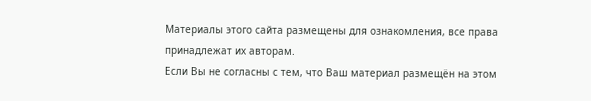Материалы этого сайта размещены для ознакомления, все права принадлежат их авторам.
Если Вы не согласны с тем, что Ваш материал размещён на этом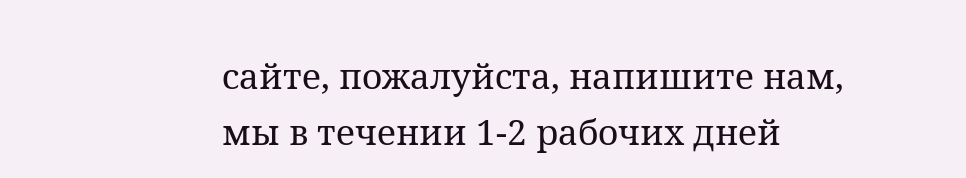сайте, пожалуйста, напишите нам, мы в течении 1-2 рабочих дней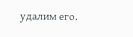удалим его.